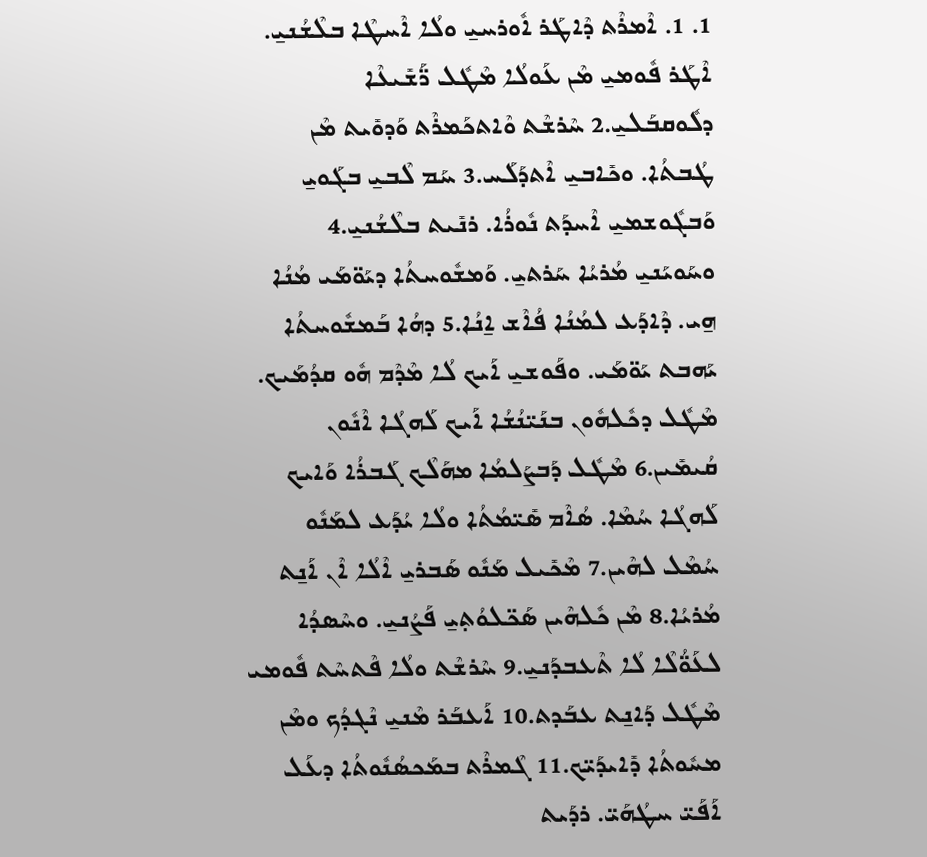1. 1. ܐܶܡܪܶܬ ܕܶܐܛܰܪ ܐܽܘܪܚܝ̱ ܘܠܳܐ ܐܶܚܛܶܐ ܒܠܶܫܳܢܝ̱. ܐܶܛܰܪ ܦܽܘܡܝ̱ ܡܶܢ ܥܰܘܠܳܐ ܡܶܛܽܠ ܖ̈ܰܫܺܝܥܶܐ ܕܠܽܘܩܒܰܠܝ̱.2 ܚܶܪܫܶܬ ܘܶܐܬܟܰܡܪܶܬ ܘܰܕܘܺܝܬ ܡܶܢ ܛܳܒܬܳܐ. ܘܟܺܐܒܝ̱ ܐܶܬܕܰܠܰܚ.3 ܚܰܡ ܠܶܒܝ̱ ܒܓܰܘܝ̱ ܘܰܒܓܽܘܫܡܝ̱ ܐܶܚܕܰܬ ܢܽܘܪܳܐ. ܪܢܺܝܬ ܒܠܶܫܳܢܝ̱.4 ܘܚܰܘܝܰܢܝ̱ ܡܳܪܝܳܐ ܚܰܪܬܝ̱. ܘܰܡܫܽܘܚܬܳܐ ܕܝܰܘ̈ܡܰܝ ܡܳܢܳܐ ܗ̱ܝ. ܕܶܐܕܰܥ ܠܡܳܢܳܐ ܦܳܐܶܫ ܐ̱ܢܳܐ.5 ܕܗܳܐ ܒܰܡܫܽܘܚܬܳܐ ܝܰܗܒܬ ܝܰܘ̈ܡܰܝ. ܘܦܰܘܫܝ̱ ܐܰܝܟ ܠܳܐ ܡܶܕܶܡ ܗܽܘ ܩܕܳܡܰܝܟ. ܡܶܛܽܠ ܕܟܽܠܗܽܘܢ ܒܢܰܝ̈ܢܳܫܳܐ ܐܰܝܟ ܠܰܗܓܳܐ ܐܶܢܽܘܢ ܩܳܝܡܺܝܢ.6 ܡܶܛܽܠ ܕܰܒܨܰܠܡܳܐ ܡܗܰܠܶܟ ܓܰܒܪܳܐ ܘܰܐܝܟ ܠܰܗܓܳܐ ܚܳܡܶܐ. ܣܳܐܶܡ ܣܺܝ̈ܡܳܬܳܐ ܘܠܳܐ ܝܳܕܰܥ ܠܡܰܢܽܘ ܚܳܡܶܠ ܠܗܶܝܢ.7 ܡܶܟܺܝܠ ܡܰܢܽܘ ܣܰܒܪܝ̱ ܐܶܠܳܐ ܐܶܢ ܐܰܢ̱ܬ ܡܳܪܝܳܐ.8 ܡܶܢ ܟܽܠܗܶܝܢ ܣܰܟ̈ܠܘܳܬ݂ܝ̱ ܦܰܨܳܢܝ̱. ܘܚܶܣܕܳܐ ܠܥܰܘ̈ܳܠܶܐ ܠܳܐ ܬܶܥܒܕܰܢܝ̱.9 ܚܶܪܫܶܬ ܘܠܳܐ ܦܶܬܚܶܬ ܦܽܘܡܝ ܡܶܛܽܠ ܕܰܐܢ̱ܬ ܥܒܰܕܬ.10 ܐܰܥܒܰܪ ܡܶܢܝ̱ ܢܶܓܕܳܟ ܘܡܶܢ ܡܚܽܘܬܳܐ ܕܺܐܝܕܰܝ̈ܟ.11 ܓܶܡܪܶܬ ܒܡܰܟܣܳܢܽܘܬܳܐ ܕܥܰܠ ܐܰܦܰܝ̈ ܚܛܳܗܰܝ̈. ܪܕܰܝܬ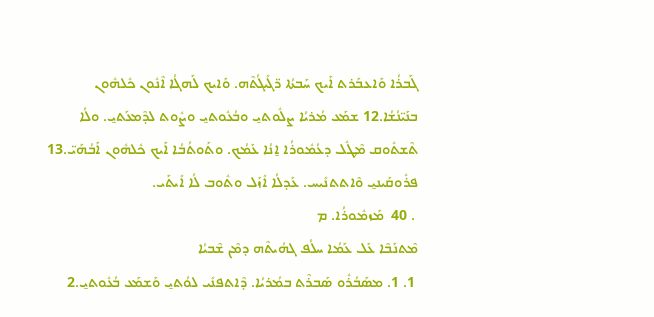ܓܰܒܪܳܐ ܘܰܐܥܒܰܪܬ ܐܰܝܟ ܚܰܒܬܳܐ ܖ̈ܓܺܝܓܳܬܶܗ. ܘܰܐܝܟ ܠܰܗܓܳܐ ܐܶܢܽܘܢ ܟܽܠܗܽܘܢ ܒܢܰܝ̈ܢܳܫܳܐ.12 ܫܡܰܥ ܡܳܪܝܳܐ ܨܠܽܘܬܝ̱ ܘܒܳܥܽܘܬܝ̱ ܘܨܽܘܬ ܠܕܶܡܥܰܬܝ̱. ܘܠܳܐ ܬܶܫܬܽܘܩ ܡܶܛܽܠ ܕܥܳܡܽܘܪܳܐ ܐ̱ܢܳܐ ܥܰܡܳܟ. ܘܬܰܘܬܳܒܳܐ ܐܰܝܟ ܟܽܠܗܽܘܢ ܐܰܒܳܗܰܝ̈.13 ܦܪܽܘܩܰܝܢܝ̱ ܘܶܐܬܬܢܺܝܚ. ܥܰܕܠܳܐ ܐܺܙܰܠ ܘܬܽܘܒ ܠܳܐ ܐܺܝܬܰܝ.
 . 40  ܡܰܙܡܽܘܪܳܐ. ܡ
ܡܶܬܢܰܒܶܐ ܥܰܠ ܥܰܡܳܐ ܚܠܳܦ ܓܗܳܝܬܶܗ ܕܡܶܢ ܫܶܒܝܳܐ
 1. 1. ܡܣܰܒܳܪܽܘ ܣܰܒܪܶܬ ܒܡܳܪܝܳܐ. ܕܶܐܬܦܢܺܝ ܠܘܳܬܝ̱ ܘܰܫܡܰܥ ܒܳܥܽܘܬܝ̱.2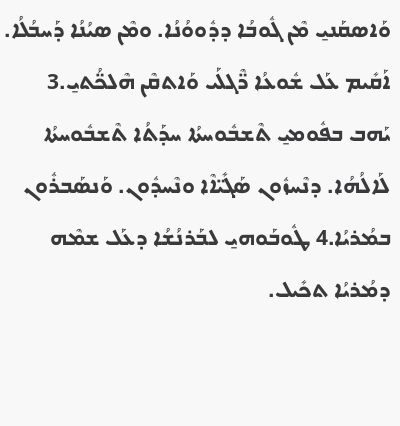ܘܰܐܣܩܰܢܝ̱ ܡܶܢ ܓܽܘܒܳܐ ܕܕܽܘܘܳܢܳܐ. ܘܡܶܢ ܣܝܳܢܳܐ ܕܰܚܒܳܠܳܐ. ܐܰܩܺܝܡ ܥܰܠ ܫܽܘܥܳܐ ܖ̈ܶܓܠܰܝ ܘܰܐܬܩܶܢ ܗܶܠܟ̈ܳܬܝ̱.3 ܝܰܗܒ ܒܦܽܘܡܝ̱ ܬܶܫܒܽܘܚܬܳܐ ܚܕܰܬܳܐ ܬܶܫܒܽܘܚܬܳܐ ܠܰܐܠܳܗܳܐ. ܕܢܶܚܙܽܘܢ ܣܰܓܺܝ̈ܐܶܐ ܘܢܶܚܕܽܘܢ. ܘܰܢܣܰܒܪܽܘܢ ܒܡܳܪܝܳܐ.4 ܛܽܘܒܰܘܗܝ̱ ܠܒܰܪܢܳܫܳܐ ܕܥܰܠ ܫܡܶܗ ܕܡܳܪܝܳܐ ܬܟܺܝܠ.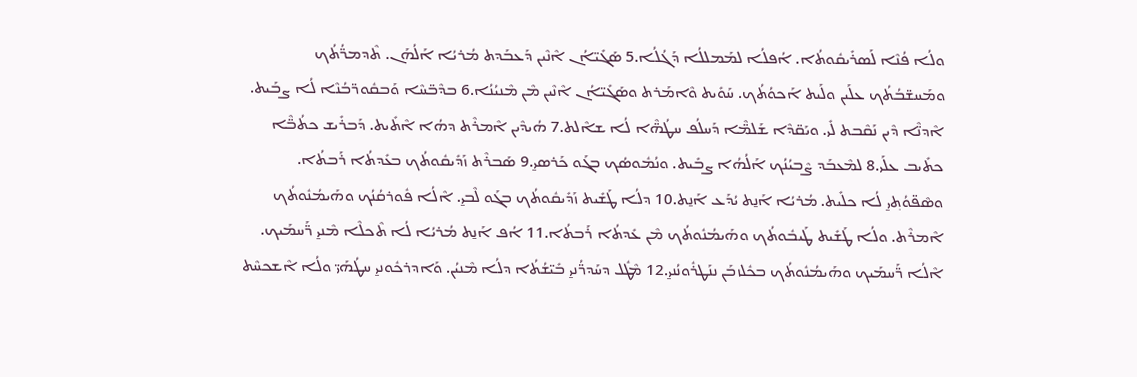ܘܠܳܐ ܦܳܢܶܐ ܠܰܣܪܺܝܩܽܘܬܳܐ. ܐܳܦܠܳܐ ܠܡܰܡܠܠܳܐ ܕܰܓܳܠܳܐ.5 ܣܰܓܺܝ̈ܐܳܢ ܐܶܢܶܝܢ ܕܰܥܒܰܕܬ ܡܳܪܝܳܐ ܐܰܠܳܗܰܢ. ܬܶܕܡܖ̈ܳܬܳܟ ܘܡܰܚܫ̈ܒܳܬܳܟ ܥܠܰܝܢ ܘܠܰܝܬ ܐܰܟܘܳܬܳܟ. ܚܰܘܺܝܬ ܘܶܐܡܰܪܬ ܘܣܰܓܺܝ̈ܐܳܢ ܐܶܢܶܝܢ ܡܶܢ ܡܶܢܝܳܢܳܐ.6 ܒܕܶܒ̈ܚܶܐ ܘܰܒܩܽܘܖ̈ܒܳܢܶܐ ܠܳܐ ܨܒܰܝܬ. ܐܶܕܢ̈ܶܐ ܕܶܝܢ ܢܰܩܶܒܬ ܠܺܝ. ܘܝܰܩ̈ܕܶܐ ܫܰܠܡ̈ܶܐ ܕܰܚܠܳܦ ܚܛܳܗ̈ܶܐ ܠܳܐ ܫܐܶܠܬ.7 ܗܳܝܕܶܝܢ ܐܶܡܪܶܬ ܕܗܳܐ ܐܶܬܺܝܬ. ܕܰܒܪܺܝܫ ܟܬܳܒ̈ܶܐ ܟܬܺܝܒ ܥܠܰܝ.8 ܠܡܶܥܒܰܕ ܨܶܒܝܳܢܳܟ ܐܰ‌ܠܳܗܳܐ ܨܒܺܝܬ. ܘܢܳܡܽܘܣܳܟ ܒܓܰܘ ܟܰܪܣܝ̱.9 ܣܰܒܪܶܬ ܙܰܕܺܝܩܽܘܬܳܟ ܒܥܺܕܬܳܐ ܪܰܒܬܳܐ. ܘܣܶܦ̈ܘܳܬ݂ܝ̱ ܠܳܐ ܟܠܺܝܬ. ܡܳܪܝܳܐ ܐܰܢ̱ܬ ܝܳܕܰܥ ܐܰܢ̱ܬ.10 ܕܠܳܐ ܛܰܫܺܝܬ ܙܰܕܺܝܩܽܘܬܳܟ ܒܓܰܘ ܠܶܒܝ̱. ܐܶܠܳܐ ܦܽܘܪܩܳܢܳܟ ܘܗܰܝܡܳܢܽܘܬܳܟ ܐܶܡܪܶܬ. ܘܠܳܐ ܛܰܫܺܝܬ ܛܰܝܒܽܘܬܳܟ ܘܗܰܝܡܳܢܽܘܬܳܟ ܡܶܢ ܥܺܕܬܳܐ ܪܰܒܬܳܐ.11 ܐܳܦ ܐܰܢ̱ܬ ܡܳܪܝܳܐ ܠܳܐ ܬܶܟܠܶܐ ܡܶܢܝ̱ ܖ̈ܰܚܡܰܝܟ. ܐܶܠܳܐ ܖ̈ܰܚܡܰܝܟ ܘܗܰܝܡܳܢܽܘܬܳܟ ܒܟܽܠܙܒܰܢ ܢܢܰܛܪܽܘܢܳܢܝ̱.12 ܡܶܛܽܠ ܕܚܰܕܖ̈ܳܢܝ̱ ܒܺܝ̈ܫܳܬܳܐ ܕܠܳܐ ܡܶܢܝܳܢ. ܘܰܐܕܪܟܽܘܢܝ̱ ܚܛܳܗܰܝ̈ ܘܠܳܐ ܐܶܫܟܚܶܬ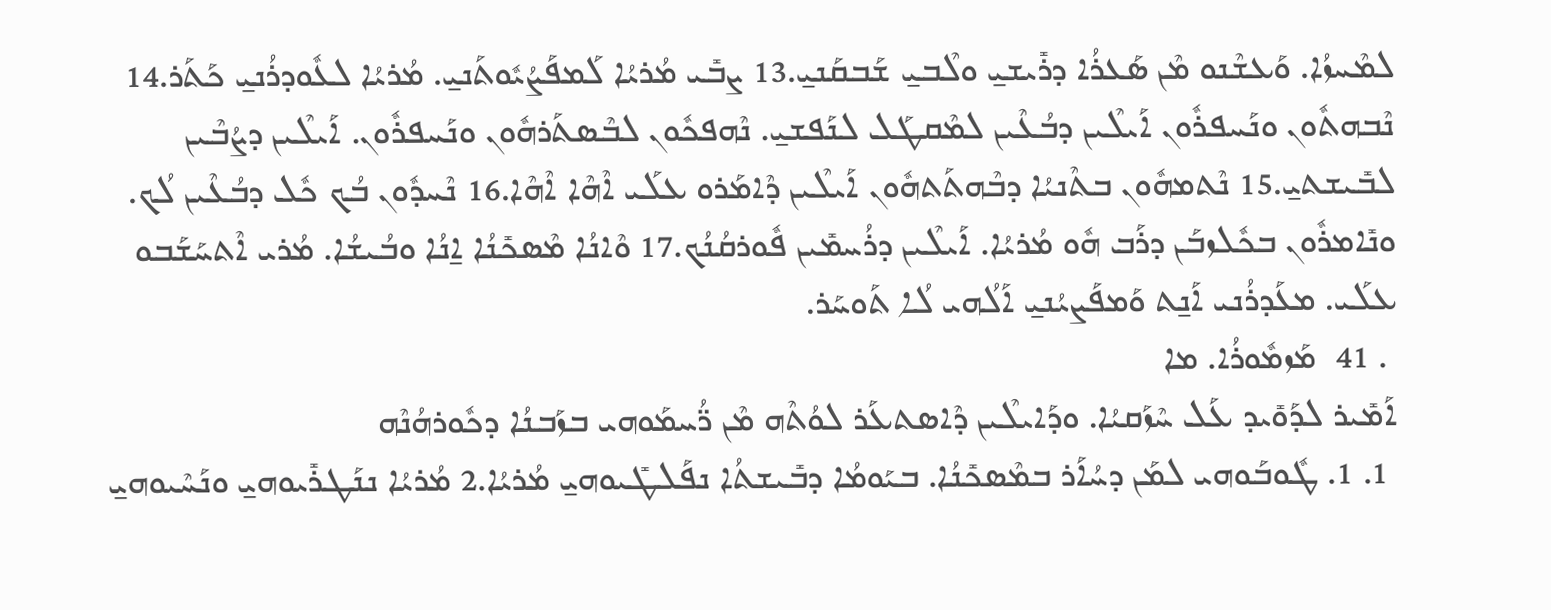ܠܡܶܚܙܳܐ. ܘܰܥܫܶܢܘ ܡܶܢ ܣܰܥܪܳܐ ܕܪܺܝܫܝ̱ ܘܠܶܒܝ̱ ܫܰܒܩܰܢܝ̱.13 ܨܒܺܝ ܡܳܪܝܳܐ ܠܰܡܦܰܨܳܝܽܘܬܰܢܝ̱. ܡܳܪܝܳܐ ܠܥܽܘܕܪܳܢܝ̱ ܟܰܬܰܪ.14 ܢܶܒܗܬܽܘܢ ܘܢܰܚܦܪܽܘܢ ܐܰܝܠܶܝܢ ܕܒܳܥܶܝܢ ܠܡܶܩܛܰܠ ܠܢܰܦܫܝ̱. ܢܶܗܦܟܽܘܢ ܠܒܶܣܬܰܪܗܽܘܢ ܘܢܰܚܦܪܽܘܢ. ܐܰܝܠܶܝܢ ܕܨܳܒܶܝܢ ܠܒܺܝܫܬܝ̱.15 ܢܶܬܡܗܽܘܢ ܒܬܶܢܝܳܐ ܕܒܶܗܬܰܬܗܽܘܢ ܐܰܝܠܶܝܢ ܕܶܐܡܰܪܘ ܥܠܰܝ ܐܶܗܶܐ ܐܶܗܶܐ.16 ܢܶܚܕܽܘܢ ܒܳܟ ܟܽܠ ܕܒܳܥܶܝܢ ܠܳܟ. ܘܢܺܐܡܪܽܘܢ ܒܟܽܠܙܒܰܢ ܕܪܰܒ ܗܽܘ ܡܳܪܝܳܐ. ܐܰܝܠܶܝܢ ܕܪܳܚܡܺܝܢ ܦܽܘܪܩܳܢܳܟ.17 ܘܶܐܢܳܐ ܡܶܣܟܺܢܳܐ ܐ̱ܢܳܐ ܘܒܳܝܫܳܐ. ܡܳܪܝ ܐܶܬܚܰܫܰܒܘ ܥܠܰܝ. ܡܥܰܕܪܳܢܝ ܐܰܢ̱ܬ ܘܰܡܦܰܨܝܳܢܝ̱ ܐܰܠܳܗܝ ܠܳܐ ܬܰܘܚܰܪ.
 . 41  ܡܰܙܡܽܘܪܳܐ. ܡܐ
ܐܰܡܺܝܪ ܠܕܰܘܺܝܕ ܥܰܠ ܚܶܙܰܩܝܳܐ. ܘܕܰܐܝܠܶܝܢ ܕܶܐܣܬܥܰܪ ܠܘܳܬܶܗ ܡܶܢ ܖ̈ܳܚܡܰܘܗܝ ܒܙܰܒܢܳܐ ܕܟܽܘܪܗܳܢܶܗ
 1. 1. ܛܽܘܒܰܘܗܝ ܠܡܰܢ ܕܚܳܐܰܪ ܒܡܶܣܟܺܢܳܐ. ܒܝܰܘܡܳܐ ܕܒܺܝܫܬܳܐ ܢܦܰܠܛܺܝܘܗܝ̱ ܡܳܪܝܳܐ.2 ܡܳܪܝܳܐ ܢܢܰܛܪܺܝܘܗܝ̱ ܘܢܰܚܶܝܘܗܝ̱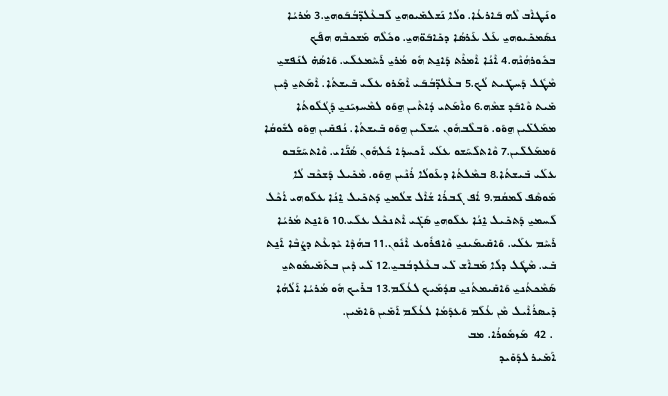ܘܢܰܛܐܶܒ ܠܶܗ ܒܰܐܪܥܳܐ. ܘܠܳܐ ܢܰܫܠܡܺܝܘܗܝ̱ ܠܰܒܥܶܠܕ̈ܒܳܒܰܘܗܝ̱.3 ܡܳܪܝܳܐ ܢܣܰܡܟܺܝܘܗܝ̱ ܥܰܠ ܥܰܪܣܳܐ ܕܟܺܐܒܰܘ̈ܗܝ̱. ܘܟܽܠܶܗ ܡܰܫܟܒܶܗ ܗܦܰܟ ܒܟܽܘܪܗܳܢܶܗ.4 ܐܶܢܳܐ ܐܶܡܪܶܬ ܕܰܐܢ̱ܬ ܗܽܘ ܡܳܪܝ̱ ܪܰܚܶܡܥܠܰܝ. ܘܰܐܣܳܗ̇ ܠܢܰܦܫܝ̱ ܡܶܛܽܠ ܕܰܚܛܺܝܬ ܠܳܟ.5 ܒܥܶܠܕ̈ܒܳܒܰܝ ܐܶܡܰܪܘ ܥܠܰܝ ܒܺܝܫܬܳܐ. ܐܶܡܰܬܝ̱ ܕܶܝܢ ܡܺܝܬ ܘܶܐܒܰܕ ܫܡܶܗ.6 ܘܐܶܡܰܬܝ ܕܳܐܬܶܝܢ ܗ̱ܘܰܘ ܠܡܶܚܙܝܰܢܝ̱ ܕܰܓܳܠܽܘܬܳܐ ܡܡܰܠܠܺܝܢ ܗ̱ܘܰܘ. ܘܰܒܠܶܒܗܽܘܢ ܚܳܫܠܺܝܢ ܗ̱ܘܰܘ ܒܺܝܫܬܳܐ. ܢܳܦܩܺܝܢ ܗ̱ܘܰܘ ܠܫܽܘܩܳܐ ܘܰܡܡܰܠܠܺܝܢ.7 ܘܶܐܬܠܰܚܰܫܘ ܥܠܰܝ ܐܰܟܚܕܳܐ ܟܽܠܗܽܘܢ ܣܳܢ̈ܰܐܝ. ܘܶܐܬܚܰܫܰܒܘ ܥܠܰܝ ܒܺܝܫܬܳܐ.8 ܒܡܶܠܬܳܐ ܕܥܰܘܠܳܐ ܪܳܢܶܝܢ ܗ̱ܘܰܘ. ܡܶܟܺܝܠ ܕܰܫܟܶܒ ܠܳܐ ܡܰܘܣܶܦ ܠܰܡܩܳܡ.9 ܐܳܦ ܓܰܒܪܳܐ ܫܳܐܶܠ ܫܠܳܡܝ̱ ܕܰܬܟܺܝܠ ܐ̱ܢܳܐ ܥܠܰܘܗܝ ܐܳܟܶܠ ܠܰܚܡܝ̱ ܕܰܬܟܺܝܠ ܐ̱ܢܳܐ ܥܠܰܘܗܝ̱ ܣܰܓܺܝ ܐܶܬܢܟܶܠ ܥܠܰܝ.10 ܘܰܐܢ̱ܬ ܡܳܪܝܳܐ ܪܰܚܶܡ ܥܠܰܝ. ܘܰܐܩܺܝܡܰܝܢܝ̱ ܘܶܐܦܪܽܘܥ ܐܶܢܽܘܢ.11 ܒܗܳܕܶܐ ܝܶܕܥܶܬ ܕܨܳܒܶܐ ܐܰܢ̱ܬ ܒܺܝ. ܡܶܛܽܠ ܕܠܳܐ ܡܰܒܐܶܫ ܠܺܝ ܒܥܶܠܕܒܳܒܝ̱.12 ܠܺܝ ܕܶܝܢ ܒܬܰܡܺܝܡܽܘܬܝ̱ ܣܰܡܶܟܬܳܢܝ̱ ܘܰܐܩܺܝܡܬܳܢܝ̱ ܩܕܳܡܰܝܟ ܠܥܳܠܰܡ.13 ܒܪܺܝܟ ܗܽܘ ܡܳܪܝܳܐ ܐܰ‌ܠܳܗܳܐ ܕܺܝܣܪܳܐܶܝܠ ܡܶܢ ܥܳܠܰܡ ܘܰܥܕܰܡܳܐ ܠܥܳܠܰܡ ܐܰܡܺܝܢ ܘܰܐܡܺܝܢ.
 . 42  ܡܰܙܡܽܘܪܳܐ. ܡܒ
ܐܰܡܺܝܪ ܠܕܰܘܺܝܕ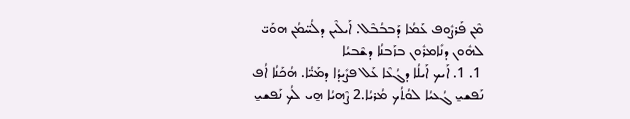ܡܶܢ ܦܰܪܨܽܘܦ ܥܰܡܳܐ ܕܰܒܒܳܒܶܠ. ܐܰܝܠܶܝܢ ܕܠܳܚ̈ܡܳܢ ܗܘܰܝ̈ ܠܗܽܘܢ ܕܢܺܐܡܪܽܘܢ ܒܙܰܒܢܳܐ ܕܫܶܒܝܳܐ
 1. 1. ܐܰܝܟ ܐܰܝܠܳܐ ܕܓܳܥܶܐ ܥܰܠ ܦܨܺܝܕܳܐ ܕܡܰܝ̈ܳܐ. ܗܳܟܰܢܳܐ ܐܳܦ ܢܰܦܫܝ̱ ܓܳܥܝܳܐ ܠܘܳܬܳܟ ܡܳܪܝܳܐ.2 ܨܶܗܝܳܐ ܗ̱ܝ ܠܳܟ ܢܰܦܫܝ̱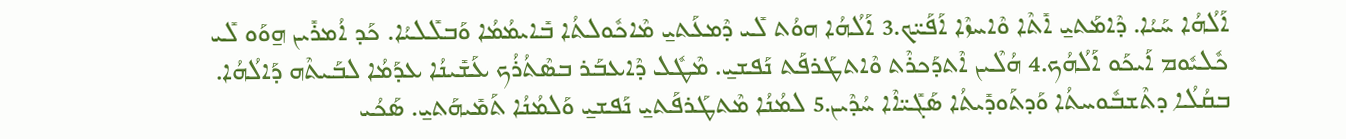ܐܰ‌ܠܳܗܳܐ ܚܰܝܳܐ. ܕܶܐܡܰܬܝ̱ ܐܺܬܶܐ ܘܶܐܚܙܶܐ ܐܰܦܰܝ̈ܟ.3 ܐܰ‌ܠܳܗܳܐ ܗܘܳܬ ܠܺܝ ܕܶܡܥܰܬܝ̱ ܡܶܐܟܽܘܠܬܳܐ ܒܺܐܝܡܳܡܳܐ ܘܰܒܠܺܠܝܳܐ. ܟܰܕ ܐܳܡܪܺܝܢ ܗ̱ܘܰܘ ܠܺܝ ܟܽܠܝܽܘܡ ܐܰܝܟܰܘ ܐܰܠܳܗܳܟ.4 ܗܳܠܶܝܢ ܐܶܬܕܰܟܪܶܬ ܘܶܐܬܛܰܪܦܰܬ ܢܰܦܫܝ̱. ܡܶܛܽܠ ܕܶܐܥܒܰܪ ܒܣܶܬܳܪܳܟ ܥܰܫܺܝܢܳܐ ܥܕܰܡܳܐ ܠܒܰܝܬܶܗ ܕܰܐ‌ܠܳܗܳܐ. ܒܩܳܠܳܐ ܕܬܶܫܒܽܘܚܬܳܐ ܘܰܕܬܰܘܕܺܝܬܳܐ ܣܰܓܺܝ̈ܐܶܐ ܚܳܕܶܝܢ.5 ܠܡܳܢܳܐ ܡܶܬܛܰܪܦܰܬܝ̱ ܢܰܦܫܝ̱ ܘܰܠܡܳܢܳܐ ܬܰܡܺܝܗܰܬܝ̱. ܣܰܟܳܝ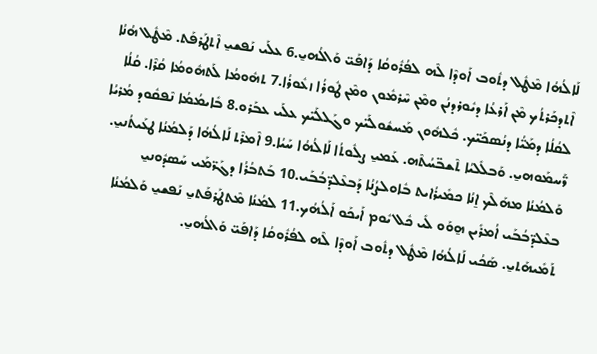ܠܰܐܠܳܗܳܐ ܡܶܛܽܠ ܕܬܽܘܒ ܐܰܘܕܶܐ ܠܶܗ ܠܦܳܪܽܘܩܳܐ ܕܰܐܦܰܝ̈ ܘܰܐܠܳܗܝ̱.6 ܥܠܰܝ ܢܰܦܫܝ̱ ܐܶܬܛܰܪܦܰܬ. ܡܶܛܽܠ ܗܳܢܳܐ ܐܶܬܕܟܰܪܬܳܟ ܡܶܢ ܐܰܪܥܳܐ ܕܝܽܘܪܕܢܳܢ ܘܡܶܢ ܚܶܪܡܽܘܢ ܘܡܶܢ ܛܽܘܪܳܐ ܙܥܽܘܪܳܐ.7 ܬܗܽܘܡܳܐ ܠܰܬܗܽܘܡܳܐ ܩܳܪܶܐ. ܩܳܠܳܐ ܠܩܳܠܳܐ ܕܡܰܝ̈ܳܐ ܕܢܳܣܟܰܝ̈ܟ. ܟܽܠܗܽܘܢ ܡܰܚܫܽܘܠܰܝ̈ܟ ܘܓܰܠܠܰܝ̈ܟ ܥܠܰܝ ܥܒܰܪܘ.8 ܒܺܐܝܡܳܡܳܐ ܢܶܦܩܽܘܕ ܡܳܪܝܳܐ ܖ̈ܰܚܡܰܘܗܝ̱. ܘܰܒܠܺܠܝܳܐ ܬܶܫܒ̈ܚܳܬܶܗ. ܥܰܡܝ̱ ܨܠܽܘܬܳܐ ܠܰܐܠܳܗܳܐ ܚܰܝܳܐ.9 ܐܶܡܪܶܬ ܠܰܐܠܳܗܳܐ ܕܰܠܡܳܢܳܐ ܛܥܰܝܬܳܢܝ̱. ܘܰܠܡܳܢܳܐ ܡܗܰܠܶܟ ܐ̱ܢܳܐ ܟܡܺܝܪܳܐܝܬ ܒܽܐܘܠܨܳܢܳܐ ܕܰܒܥܶܠܕ̈ܒܳܒܰܝ.10 ܒܰܬܒܳܪܳܐ ܕܓܰܖ̈ܡܰܝ ܚܰܣܕܽܘܢܝ̱ ܒܥܶܠܕ̈ܒܳܒܰܝ ܐܳܡܪܺܝܢ ܗ̱ܘܰܘ ܠܺܝ ܟܽܠ ܝܽܘܡ ܐܰܝܟܰܘ ܐܰܠܳܗܳܟ.11 ܠܡܳܢܳܐ ܡܶܬܛܰܪܦܰܬܝ̱ ܢܰܦܫܝ̱ ܘܰܠܡܳܢܳܐ ܬܰܡܺܝܗܰܬܝ̱. ܣܰܟܳܝ ܠܰܐܠܳܗܳܐ ܡܶܛܽܠ ܕܬܽܘܒ ܐܰܘܕܶܐ ܠܶܗ ܠܦܳܪܽܘܩܳܐ ܕܰܐܦܰܝ̈ ܘܰܐܠܳܗܝ̱.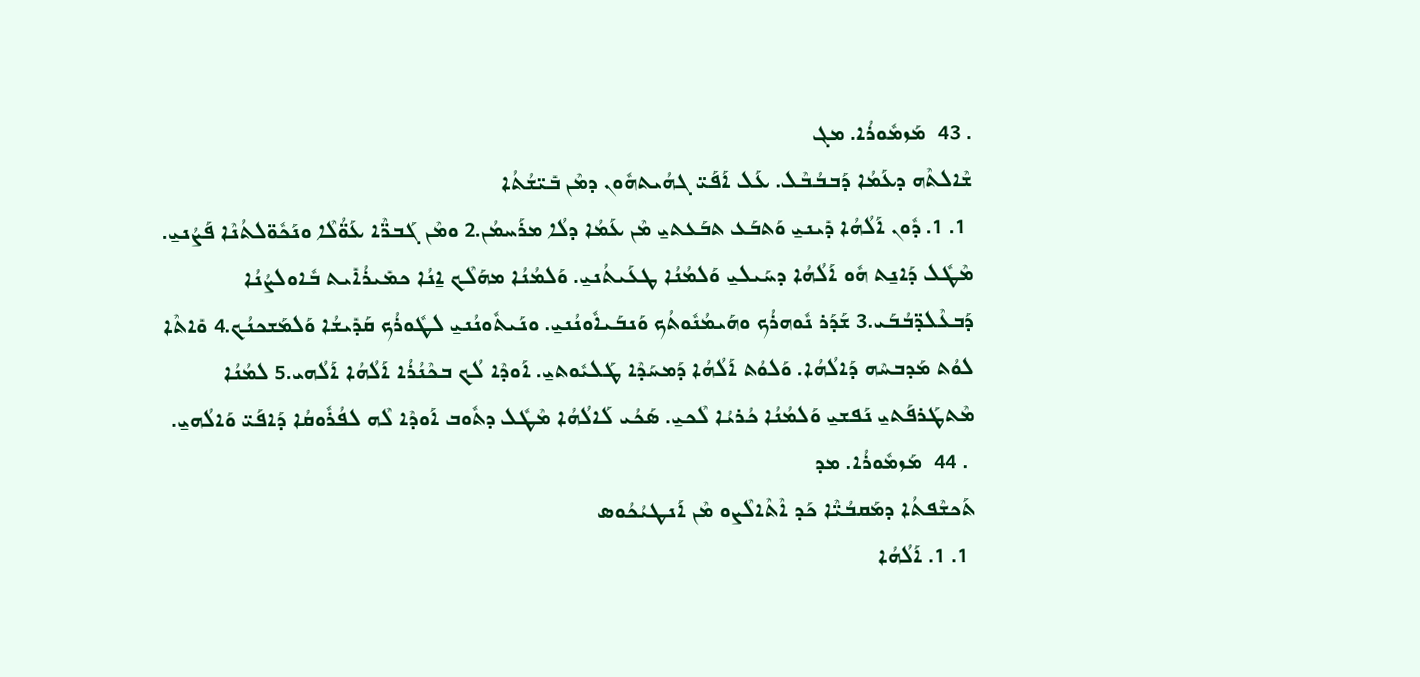. 43  ܡܰܙܡܽܘܪܳܐ. ܡܓ
ܫܶܐܠܬܶܗ ܕܥܰܡܳܐ ܕܰܒܒܳܒܶܠ. ܥܰܠ ܐܰܦܰܝ̈ ܓܗܳܝܬܗܽܘܢ ܕܡܶܢ ܒܺܝ̈ܫܳܬܳܐ
 1. 1. ܕܽܘܢ ܐܰ‌ܠܳܗܳܐ ܕܺܝܢܝ̱ ܘܰܬܒܰܥ ܬܒܰܥܬܝ̱ ܡܶܢ ܥܰܡܳܐ ܕܠܳܐ ܡܪܰܚܡܳܢ.2 ܘܡܶܢ ܓܰܒܖ̈ܶܐ ܥܰܘ̈ܳܠܶܐ ܘܢܰܟܽܘ̈ܠܬܳܢܶܐ ܦܰܨܳܢܝ̱. ܡܶܛܽܠ ܕܰܐܢ̱ܬ ܗܽܘ ܐܰ‌ܠܳܗܳܐ ܕܚܰܝܠܝ̱ ܘܰܠܡܳܢܳܐ ܛܥܰܝܬܳܢܝ̱. ܘܰܠܡܳܢܳܐ ܡܗܰܠܶܟ ܐ̱ܢܳܐ ܟܡܺܝܪܳܐܺܝܬ ܒܽܐܘܠܨܳܢܳܐ ܕܰܒܥܶܠܕ̈ܒܳܒܰܝ.3 ܫܰܕܰܪ ܢܽܘܗܪܳܟ ܘܗܰܝܡܳܢܽܘܬܳܟ ܘܰܢܒܰܝܐܽܘܢܳܢܝ̱. ܘܢܰܝܬܽܘܢܳܢܝ̱ ܠܛܽܘܪܳܟ ܩܰܕܺܝܫܳܐ ܘܰܠܡܰܫܟܢܳܟ.4 ܘܺܐܬܶܐ ܠܘܳܬ ܡܰܕܒܚܶܗ ܕܰܐ‌ܠܳܗܳܐ. ܘܰܠܘܳܬ ܐܰ‌ܠܳܗܳܐ ܕܰܡܚܰܕܶܐ ܛܰܠܝܽܘܬܝ̱. ܐܰܘܕܶܐ ܠܳܟ ܒܟܶܢܳܪܳܐ ܐܰ‌ܠܳܗܳܐ ܐܰܠܳܗܝ.5 ܠܡܳܢܳܐ ܡܶܬܛܰܪܦܰܬܝ̱ ܢܰܦܫܝ̱ ܘܰܠܡܳܢܳܐ ܟܳܪܝܳܐ ܠܶܟܝ̱. ܣܰܟܳܝ ܠܰܐܠܳܗܳܐ ܡܶܛܽܠ ܕܬܽܘܒ ܐܰܘܕܶܐ ܠܶܗ ܠܦܳܪܽܘܩܳܐ ܕܰܐܦܰܝ̈ ܘܰܐܠܳܗܝ̱.
 . 44  ܡܰܙܡܽܘܪܳܐ. ܡܕ
ܬܰܟܫܶܦܬܳܐ ܕܡܰܩܒܳܝ̈ܶܐ ܟܰܕ ܐܶܬܶܐܠܶܨܘ ܡܶܢ ܐܰܢܛܝܳܟܳܘܣ
 1. 1. ܐܰ‌ܠܳܗܳܐ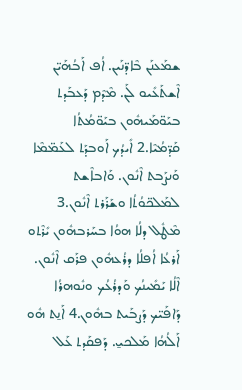ܫܡܰܥܢܰܢ ܒܶܐܕ̈ܢܰܝܢ. ܐܳܦ ܐܰܒܳܗܰܝ̈ܢ ܐܶܫܬܰܥܺܝܘ ܠܰܢ. ܡܶܕܶܡ ܕܰܥܒܰܕܬ ܒܝܰܘ̈ܡܰܝܗܽܘܢ ܒܝܰܘ̈ܡܳܬܳܐ ܩܰܕ̈ܡܳܝܶܐ.2 ܐܺܝܕܳܟ ܐܰܘܒܕܰܬ ܠܥܰܡ̈ܡܶܐ ܘܰܢܨܰܒܬ ܐܶܢܽܘܢ. ܘܰܐܒܐܶܫܬ ܠܡܰܠܟ̈ܘܳܬܳܐ ܘܫܰܪܰܪܬ ܐܶܢܽܘܢ.3 ܡܶܛܽܠ ܕܠܳܐ ܗܘܳܐ ܒܚܰܪܒܗܽܘܢ ܝܺܪܶܬܘ ܐܰܪܥܳܐ ܐܳܦܠܳܐ ܕܪܳܥܗܽܘܢ ܦܪܰܩ ܐܶܢܽܘܢ. ܐܶܠܳܐ ܝܰܡܺܝܢܳܟ ܘܰܕܪܳܥܳܟ ܘܢܽܘܗܪܳܐ ܕܰܐܦܰܝ̈ܟ ܕܰܨܒܰܝܬ ܒܗܽܘܢ.4 ܐܰܢ̱ܬ ܗܽܘ ܐܰ‌ܠܳܗܳܐ ܡܰܠܟܝ̱. ܕܰܦܩܰܕܬ ܥܰܠ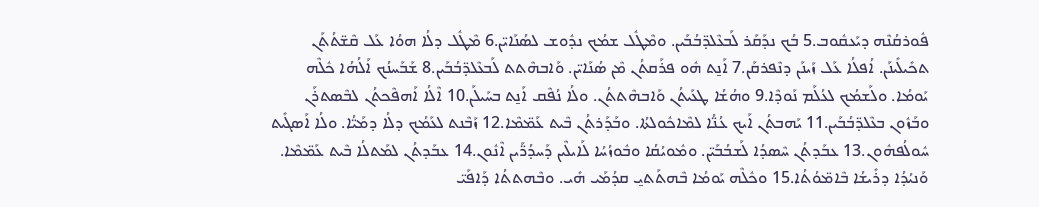ܦܽܘܪܩܳܢܶܗ ܕܝܰܥܩܽܘܒ.5 ܒܳܟ ܢܕܰܩܰܪ ܠܰܒܥܶܠܕ̈ܒܳܒܰܝܢ. ܘܡܶܛܽܠ ܫܡܳܟ ܢܕܽܘܫ ܠܣܳܢܰܐܝ̈ܢ.6 ܡܶܛܽܠ ܕܠܳܐ ܗܘܳܐ ܥܰܠ ܩܶܫ̈ܬܳܬܰܢ ܬܟܺܝܠܺܝܢܰܢ. ܐܳܦܠܳܐ ܥܰܠ ܙܰܝܢܰܢ ܕܢܶܦܪܩܰܢ.7 ܐܰܢ̱ܬ ܗܽܘ ܦܪܰܩܬܳܢ ܡܶܢ ܣܳܢܰܐܝ̈ܢ. ܘܰܐܒܗܶܬܬ ܠܰܒܥܶܠܕ̈ܒܳܒܰܝܢ.8 ܫܰܒܰܚܢܳܟ ܐܰ‌ܠܳܗܳܐ ܟܽܠܶܗ ܝܰܘܡܳܐ. ܘܠܰܫܡܳܟ ܠܥܳܠܰܡ ܢܰܘܕܶܐ.9 ܘܗܳܫܳܐ ܛܥܰܝܬܳܢ ܘܰܐܒܗܶܬܬܳܢ. ܘܠܳܐ ܢܳܦܶܩ ܐܰܢ̱ܬ ܒܚܰܝܠܰܢ.10 ܐܶܠܳܐ ܐܰܗܦܶܟܬܳܢ ܠܒܶܣܬܪܰܢ ܘܒܰܙܽܘܢ ܒܥܶܠܕ̈ܒܳܒܰܝܢ.11 ܝܰܗܒܬܳܢ ܐܰܝܟ ܥܳܢ̈ܳܐ ܠܡܶܐܟܽܘܠܬܳܐ. ܘܒܰܕܰܪܬܳܢ ܒܶܝܬ ܥܰܡ̈ܡܶܐ.12 ܙܰܒܶܢܬ ܠܥܰܡܳܟ ܕܠܳܐ ܕܡܰܝ̈ܳܐ. ܘܠܳܐ ܐܰܣܓܺܝܬ ܚܽܘܠܳܦܗܽܘܢ.13 ܥܒܰܕܬܳܢ ܚܶܣܕܳܐ ܠܰܫܒܳܒܰܝ̈ܢ. ܘܡܽܘܝܳܩܳܐ ܘܒܽܘܙܳܚܳܐ ܠܰܐܝܠܶܝܢ ܕܰܚܕܳܖ̈ܰܝܢ ܐܶܢܽܘܢ.14 ܥܒܰܕܬܳܢ ܠܡܰܬܠܳܐ ܒܶܝܬ ܥܰܡ̈ܡܶܐ. ܘܰܢܝܳܕܳܐ ܕܪܺܝܫܳܐ ܒܶܐܡ̈ܘܳܬܳܐ.15 ܘܟܽܠܶܗ ܝܰܘܡܳܐ ܒܶܗܬܰܬܝ̱ ܩܕܳܡܰܝ ܗܺܝ. ܘܒܶܗܬܬܳܐ ܕܰܐܦܰܝ̈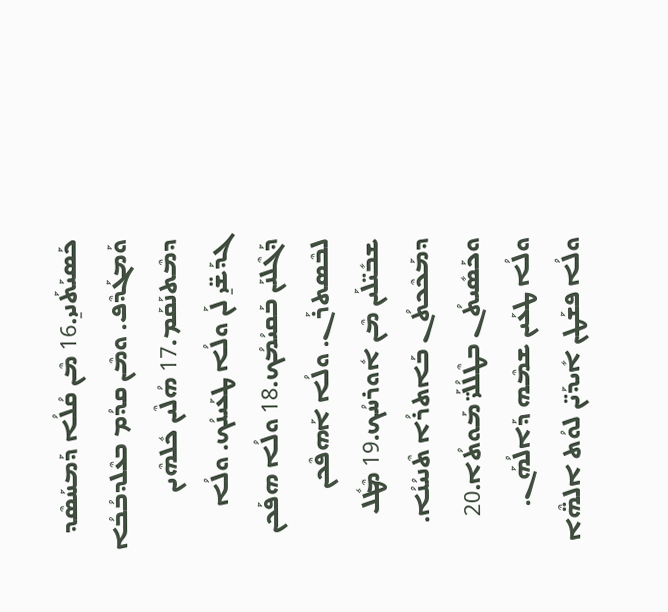ܟܰܣܝܰܬܰܢܝ̱.16 ܡܶܢ ܩܳܠܳܐ ܕܰܡܚܰܣܶܕ ܘܰܡܓܰܕܶܦ. ܘܡܶܢ ܩܕܳܡ ܒܥܶܠܕܒܳܒܳܐ ܕܡܶܬܢܰܩܰܡ.17 ܗܳܠܶܝܢ ܟܽܠܗܶܝܢ ܓܕܰܫ̈ܝ̱ ܠܰܢ ܘܠܳܐ ܛܥܰܝܢܳܟ. ܘܠܳܐ ܕܰܓܶܠܢܰܢ ܒܰܩܝܳܡܳܟ.18 ܘܠܳܐ ܗܦܰܟܢ ܠܒܶܣܬܪܰܢ. ܘܠܳܐ ܐܰܗܦܶܟܢ ܫܒܺܝ̈ܠܰܝܢ ܡܶܢ ܐܽܘܪܚܳܟ.19 ܡܶܛܽܠ ܕܡܰܟܶܟܬܳܢ ܒܰܐܬܪܳܐ ܬܶܢܝܳܢܳܐ. ܘܟܰܣܺܝܬܳܢ ܒܛܶܠܳܠܰܝ̈ ܡܰܘܬܳܐ.20 ܘܠܳܐ ܛܥܰܝܢ ܫܡܶܗ ܕܰܐܠܳܗܰܢ. ܘܠܳܐ ܦܫܰܛܢ ܐܺܝܕܰܝ̈ܢ ܠܘܳܬ ܐܠܗ̈ܶܐ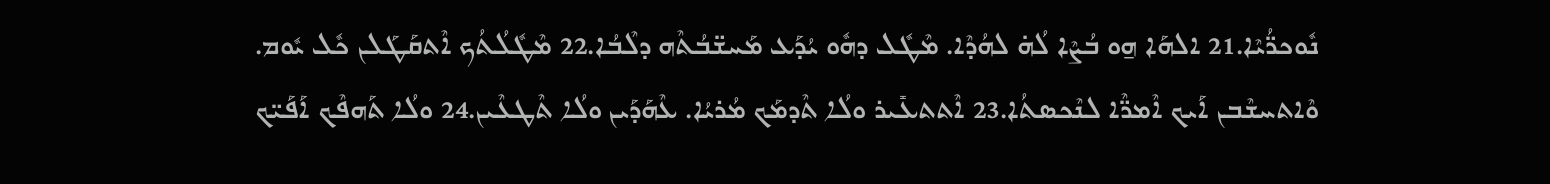ܢܽܘܟܖ̈ܳܝܶܐ.21 ܐܠܗܰܐ ܗ̱ܘ ܒܳܨܶܐ ܠܳܗ̇ ܠܗܳܕܶܐ. ܡܶܛܽܠ ܕܗܽܘ ܝܳܕܰܥ ܡܰܚܫ̈ܒܳܬܶܗ ܕܠܶܒܳܐ.22 ܡܶܛܽܠܳܬܳܟ ܐܶܬܩܰܛܰܠܢ ܟܽܠ ܝܽܘܡ. ܘܶܐܬܚܫܶܒܢ ܐܰܝܟ ܐܶܡܖ̈ܶܐ ܠܢܶܟܣܬܳܐ.23 ܐܶܬܬܥܺܝܪ ܘܠܳܐ ܬܶܕܡܰܟ ܡܳܪܝܳܐ. ܥܶܗܰܕܰܝܢ ܘܠܳܐ ܬܶܛܥܶܝܢ.24 ܘܠܳܐ ܬܰܗܦܶܟ ܐܰܦܰܝ̈ܟ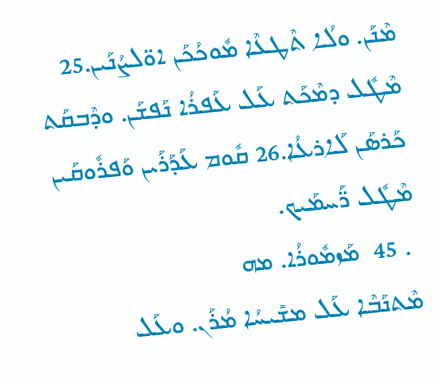ܡܶܢܰܢ. ܘܠܳܐ ܬܶܛܥܶܐ ܡܽܘܟܳܟܰܢ ܐܘ̈ܠܨܳܢܰܝܢ.25 ܡܶܛܽܠ ܕܡܶܟܰܬ ܥܰܠ ܥܰܦܪܳܐ ܢܰܦܫܰܢ. ܘܕܶܒܩܰܬ ܟܰܪܣܰܢ ܠܰܐܪܥܳܐ.26 ܩܽܘܡ ܥܰܕܰܪܰܝܢ ܘܰܦܪܽܘܩܰܝܢ ܡܶܛܽܠ ܖ̈ܰܚܡܰܝܟ.
 . 45  ܡܰܙܡܽܘܪܳܐ. ܡܗ
ܡܶܬܢܰܒܶܐ ܥܰܠ ܡܫܺܝܚܳܐ ܡܳܪܰܢ. ܘܥܰܠ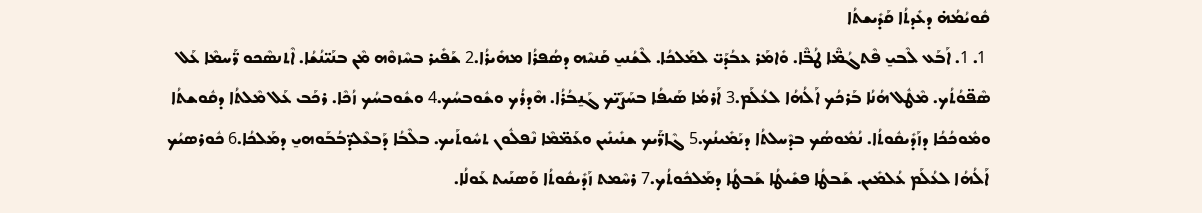ܩܽܘܝܳܡܳܗ̇ ܕܥܺܕܬܳܐ ܩܰܕܺܝܫܬܳܐ
 1. 1. ܐܰܒܰܥ ܠܶܒܝ̱ ܦܶܬܓܳܡ̈ܶܐ ܛܳܒ̈ܶܐ. ܘܺܐܡܰܪ ܥܒܳܕܰܝ̈ ܠܡܰܠܟܳܐ. ܠܶܫܳܢܝ̱ ܩܰܢܝܶܗ ܕܣܳܦܪܳܐ ܡܗܺܝܪܳܐ.2 ܫܰܦܺܝܪ ܒܚܶܙܘܶܗ ܡܶܢ ܒܢܰܝ̈ܢܳܫܳܐ. ܐܶܬܢܣܶܟܘ ܖ̈ܰܚܡܶܐ ܥܰܠ ܣܶܦ̈ܘܳܬܳܟ. ܡܶܛܽܠ ܗܳܢܳܐ ܒܰܪܟܳܟ ܐܰ‌ܠܳܗܳܐ ܠܥܳܠܰܡ.3 ܐܰܪܡܳܐ ܣܰܝܦܳܐ ܒܚܰܨܰܝ̈ܟ ܓܰܢ̱ܒܳܪܳܐ. ܗܶܕܪܳܟ ܘܫܽܘܒܚܳܟ.4 ܘܫܽܘܒܚܳܟ ܙܳܟܶܐ. ܪܟܰܒ ܥܰܠ ܡܶܠܬܳܐ ܕܩܽܘܫܬܳܐ ܘܡܽܘܟܳܟܳܐ ܕܙܰܕܺܝܩܽܘܬܳܐ. ܢܳܡܽܘܣܳܟ ܒܕܶܚܠܬܳܐ ܕܝܰܡܺܝܢܳܟ.5 ܓܶܐܖ̈ܰܝܟ ܫܢܺܝܢܺܝܢ ܘܥܰܡ̈ܡܶܐ ܢܶܦܠܽܘܢ ܬܚܽܘܬܰܝܟ. ܒܠܶܒܳܐ ܕܰܒܥܶܠܕ̈ܒܳܒܰܘܗܝ̱ ܕܡܰܠܟܳܐ.6 ܟܽܘܪܣܝܳܟ ܐܰ‌ܠܳܗܳܐ ܠܥܳܠܰܡ ܥܳܠܡܺܝܢ. ܫܰܒܛܳܐ ܦܫܺܝܛܳܐ ܫܰܒܛܳܐ ܕܡܰܠܟܽܘܬܳܟ.7 ܪܚܶܡܬ ܙܰܕܺܝܩܽܘܬܳܐ ܘܰܣܢܰܝܬ ܥܰܘܠܳܐ.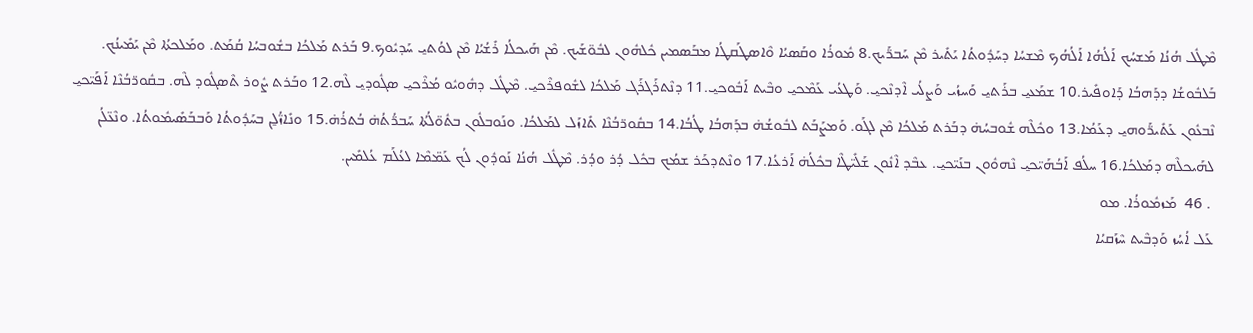ܡܶܛܽܠ ܗܳܢܳܐ ܡܰܫܚܳܟ ܐܰ‌ܠܳܗܳܐ ܐܰܠܳܗܳܟ ܡܶܫܚܳܐ ܕܚܰܕܽܘܬܳܐ ܝܰܬܺܝܪ ܡܶܢ ܚܰܒܖ̈ܰܝܟ.8 ܡܽܘܪܳܐ ܘܩܰܣܝܳܐ ܘܶܐܣܛܰܩܛܳܐ ܡܒܰܣܡܝܢ ܟܽܠܗܽܘܢ ܠܒܽܘ̈ܫܰܝܟ. ܡܶܢ ܗܰܝܟܠܳܐ ܪܺܫܳܝܳܐ ܡܶܢ ܠܘܳܬܝ̱ ܚܰܕܝܽܘܟ.9 ܒܰܪܬ ܡܰܠܟܳܐ ܒܫܽܘܒܚܳܐ ܩܳܡܰܬ. ܘܡܰܠܟܬܳܐ ܡܶܢ ܝܰܡܺܝܢܳܟ. ܒܰܠܒܽܘܫܳܐ ܕܕܰܗܒܳܐ ܕܰܐܘܦܺܝܪ.10 ܫܡܰܥܝ̱ ܒܪܰܬܝ̱ ܘܰܚܙܳܝ ܘܰܨܠܳܝ ܐܶܕܢܶܟܝ̱. ܘܰܛܥܳܝ ܥܰܡܶܟܝ̱ ܘܒܶܝܬ ܐܰܒܽܘܟܝ̱.11 ܕܢܶܬܪܰܓܪܰܓ ܡܰܠܟܳܐ ܠܫܽܘܦܪܶܟܝ̱. ܡܶܛܽܠ ܕܗܽܘܝܽܘ ܡܳܪܶܟܝ̱ ܣܓܽܘܕܝ̱ ܠܶܗ.12 ܘܒܰܪܬ ܨܽܘܪ ܬܶܣܓܽܘܕ ܠܶܗ. ܒܩܽܘܖ̈ܒܳܢܶܐ ܐܰܦܰܝ̈ܟܝ̱ ܢܶܒܥܽܘܢ ܥܰܬܺܝܖ̈ܰܘܗܝ̱ ܕܥܰܡܳܐ.13 ܘܟܽܠܶܗ ܫܽܘܒܚܳܗ̇ ܕܒܰܪܬ ܡܰܠܟܳܐ ܡܶܢ ܠܓܰܘ. ܘܰܡܨܰܒܰܬ ܠܒܽܘܫܳܗ̇ ܒܕܰܗܒܳܐ ܛܳܒܳܐ.14 ܒܩܽܘܖ̈ܒܳܢܶܐ ܬܺܐܙܰܠ ܠܡܰܠܟܳܐ. ܘܢܰܘܒܠܽܘܢ ܒܬܽܘ̈ܠܳܬܳܐ ܚܰܒܖ̈ܳܬܳܗ̇ ܒܳܬܪܳܗ̇.15 ܘܢܺܐܙ̈ܳܠ̱ܢ ܒܚܰܕܽܘܬܳܐ ܘܰܒܒܰܣܺܝܡܽܘܬܳܐ. ܘܢܶܥ̈ܠܳܢ ܠܗܰܝܟܠܶܗ ܕܡܰܠܟܳܐ.16 ܚܠܳܦ ܐܰܒܳܗܰܝ̈ܟܝ̱ ܢܶܗܘܽܘܢ ܒܢܰܝ̈ܟܝ̱. ܥܒܶܕ ܐܶܢܽܘܢ ܫܰܠܺܝ̈ܛܶܐ ܒܟܽܠܳܗ̇ ܐܰܪܥܳܐ.17 ܘܢܶܬܕܟܰܪ ܫܡܳܟ ܒܟܽܠ ܕܳܪ ܘܕܳܪ. ܡܶܛܽܠ ܗܳܢܳܐ ܢܰܘܕܽܘܢ ܠܳܟ ܥܰܡ̈ܡܶܐ ܠܥܳܠܰܡ ܥܳܠܡܺܝܢ.
 . 46  ܡܰܙܡܽܘܪܳܐ. ܡܘ
ܥܰܠ ܐܳܚܳܙ ܘܰܕܒܶܝܬ ܚܶܙܰܩܝܳܐ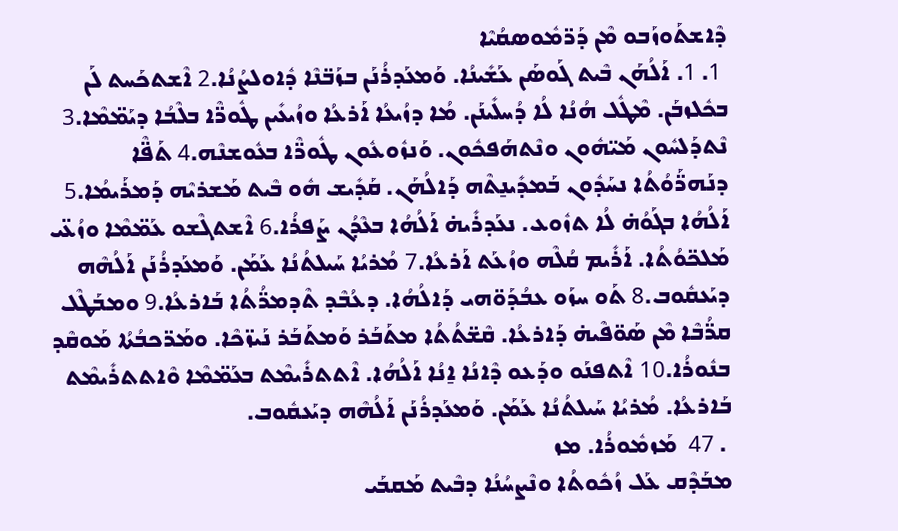ܕܶܐܫܬܰܘܙܰܒܘ ܡܶܢ ܕܰܖ̈ܡܽܘܣܩܳܝܶܐ
 1. 1. ܐܰܠܳܗܰܢ ܒܶܝܬ ܓܰܘܣܰܢ ܥܰܫܺܝܢܳܐ. ܘܰܡܥܰܕܪܳܢܰܢ ܒܙܰܒ̈ܢܶܐ ܕܽܐܘܠܨܳܢܳܐ.2 ܐܶܫܬܟܰܚܬ ܠܰܢ ܒܟܽܠܙܒܰܢ. ܡܶܛܽܠ ܗܳܢܳܐ ܠܳܐ ܕܳܚܠܺܝܢܰܢ. ܡܳܐ ܕܙܳܝܥܳܐ ܐܰܪܥܳܐ ܘܙܳܝܥܺܝܢ ܛܽܘܖ̈ܶܐ ܒܠܶܒܳܐ ܕܝܰܡ̈ܡܶܐ.3 ܢܶܬܕܰܠܚܽܘܢ ܡܰܝ̈ܗܽܘܢ ܘܢܶܬܗܰܦܟܽܘܢ. ܘܰܢܙܽܘܥܽܘܢ ܛܽܘܖ̈ܶܐ ܒܥܽܘܫܢܶܗ.4 ܬܰܦ̈ܶܐ ܕܢܰܗܖ̈ܰܘܳܬܳܐ ܢܚܰܕܽܘܢ ܒܰܡܕܺܝܢ̱ܬܶܗ ܕܰܐܠܳܗܰܢ. ܩܰܕܺܝܫ ܗܽܘ ܒܶܝܬ ܡܰܫܪܝܶܗ ܕܰܡܪܰܝܡܳܐ.5 ܐܰ‌ܠܳܗܳܐ ܒܓܰܘܳܗ̇ ܠܳܐ ܬܙܽܘܥ. ܢܥܰܕܪܺܝܗ̇ ܐܰ‌ܠܳܗܳܐ ܒܥܶܕܳܢ ܨܰܦܪܳܐ.6 ܐܶܫܬܓܶܫܘ ܥܰܡ̈ܡܶܐ ܘܙܳܥ̈ܝ ܡܰܠܟ̈ܘܳܬܳܐ. ܐܰܪܺܝܡ ܩܳܠܶܗ ܘܙܳܥܰܬ ܐܰܪܥܳܐ.7 ܡܳܪܝܳܐ ܚܰܝܠܬܳܢܳܐ ܥܰܡܰܢ. ܘܰܡܥܰܕܪܳܢܰܢ ܐܰܠܳܗܶܗ ܕܝܰܥܩܽܘܒ.8 ܬܰܘ ܚܙܰܘ ܥܒܳܕܰܘ̈ܗܝ ܕܰܐ‌ܠܳܗܳܐ. ܕܥܳܒܶܕ ܬܶܕܡܖ̈ܳܬܳܐ ܒܰܐܪܥܳܐ.9 ܘܡܒܰܛܶܠ ܩܖ̈ܳܒܶܐ ܡܶܢ ܣܰܘ̈ܦܶܝܗ̇ ܕܰܐܪܥܳܐ. ܩܶܫ̈ܬܳܬܳܐ ܡܬܰܒܰܪ ܘܰܡܬܰܒܰܪ ܢܰܝܙ̈ܟܶܐ. ܘܡܰܖ̈ܟܒܳܬܳܐ ܡܰܘܩܶܕ ܒܢܽܘܪܳܐ.10 ܐܶܬܦܢܰܘ ܘܕܰܥܘ ܕܶܐܢܳܐ ܐ̱ܢܳܐ ܐܰ‌ܠܳܗܳܐ. ܐܶܬܬܪܺܝܡܶܬ ܒܥܰܡ̈ܡܶܐ ܘܶܐܬܬܪܺܝܡܶܬ ܒܰܐܪܥܳܐ. ܡܳܪܝܳܐ ܚܰܝܠܬܳܢܳܐ ܥܰܡܰܢ. ܘܰܡܥܰܕܪܳܢܰܢ ܐܰܠܳܗܶܗ ܕܝܰܥܩܽܘܒ.
 . 47  ܡܰܙܡܽܘܪܳܐ. ܡܙ
ܡܒܰܕܶܩ ܥܰܠ ܙܳܟܽܘܬܳܐ ܘܢܶܨܚܳܢܳܐ ܕܒܶܝܬ ܡܰܩܒܰܝ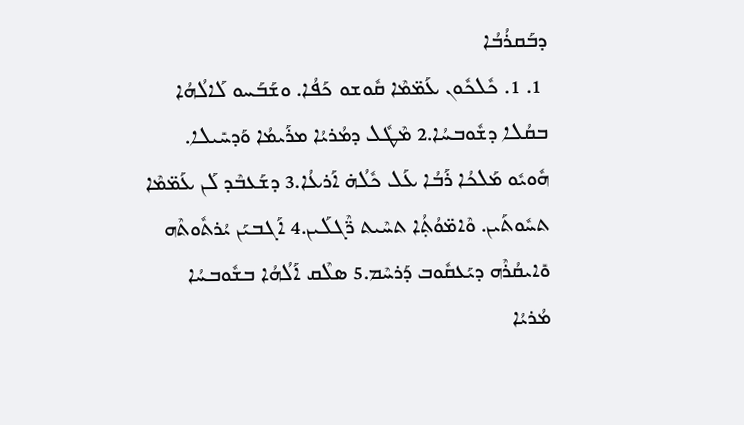ܕܒܰܩܪܳܒܳܐ
 1. 1. ܟܽܠܟܽܘܢ ܥܰܡ̈ܡܶܐ ܩܽܘܫܘ ܟܰܦܳܐ. ܘܫܰܒܰܚܘ ܠܰܐܠܳܗܳܐ ܒܩܳܠܐ ܕܫܽܘܒܚܳܐ.2 ܡܶܛܽܠ ܕܡܳܪܝܳܐ ܡܪܰܝܡܳܐ ܘܰܕܚܺܝܠܐ. ܗܽܘܝܽܘ ܡܰܠܟܳܐ ܪܰܒܳܐ ܥܰܠ ܟܽܠܳܗ̇ ܐܰܪܥܳܐ.3 ܕܫܰܥܒܶܕ ܠܰܢ ܥܰܡ̈ܡܶܐ ܬܚܽܘܬܰܝܢ. ܘܶܐܡ̈ܘܳܬ݂ܳܐ ܬܚܶܝܬ ܖ̈ܶܓܠܰܝܢ.4 ܐܰܓܒܝܰܢ ܝܳܪܬܽܘܬܶܗ ܘܺܐܝܩܳܪܶܗ ܕܝܰܥܩܽܘܒ ܕܰܪܚܶܡ.5 ܣܠܶܩ ܐܰ‌ܠܳܗܳܐ ܒܫܽܘܒܚܳܐ ܡܳܪܝܳܐ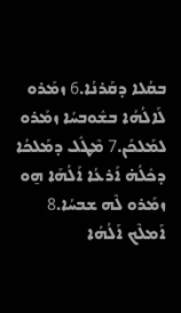ܒܩܳܠܐ ܕܩܰܪܢܳܐ.6 ܙܡܰܪܘ ܠܰܐܠܳܗܳܐ ܒܫܽܘܒܚܳܐ ܙܡܰܪܘ ܠܡܰܠܟܰܢ.7 ܡܶܛܽܠ ܕܡܰܠܟܳܐ ܕܟܽܠܳܗ̇ ܐܰܪܥܳܐ ܐܰܠܳܗܰܐ ܗ̱ܘ ܙܡܰܪܘ ܠܶܗ ܫܒܚܳܐ.8 ܐܰܡܠܶܟ ܐܰ‌ܠܳܗܳܐ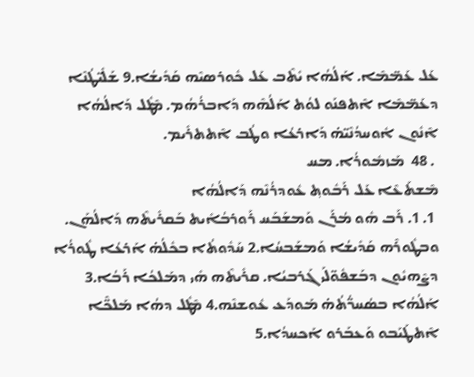ܥܰܠ ܥܰܡ̈ܡܶܐ. ܐܰ‌ܠܳܗܳܐ ܝܺܬܶܒ ܥܰܠ ܟܽܘܪܣܝܶܗ ܩܰܕܺܝܫܳܐ.9 ܫܰܠܺܝ̈ܛܳܢܶܐ ܕܥܰܡ̈ܡܶܐ ܐܶܬܦܢܰܘ ܠܘܳܬ ܐܰܠܳܗܶܗ ܕܰܐܒܪܳܗܳܡ. ܡܶܛܽܠ ܕܰܐ‌ܠܳܗܳܐ ܐܶܢܽܘܢ ܐܽܘܚܕܳܢܶܝ̈ܗ̇ ܕܰܐܪܥܳܐ ܘܛܳܒ ܐܶܬܬܪܺܝܡ.
 . 48  ܡܰܙܡܽܘܪܳܐ. ܡܚ
ܡܶܫܬܰܥܶܐ ܥܰܠ ܪܰܒܽܘܬ݂ ܥܽܘܕܪܳܢܶܗ ܕܰܐ‌ܠܳܗܳܐ
 1. 1. ܪܰܒ ܗܽܘ ܡܳܪܰܢ ܘܰܡܫܰܒܰܚ ܪܰܘܪܒܳܐܺܝܬ ܒܰܩܪܺܝܬܶܗ ܕܰܐܠܳܗܰܢ. ܘܒܛܽܘܪܶܗ ܩܰܕܺܝܫܳܐ ܘܰܡܫܰܒܚܳܐ.2 ܚܰܕܽܘܬܳܐ ܒܟܽܠܳܗ̇ ܐܰܪܥܳܐ ܛܽܘܪܳܐ ܕܨܶܗܝܽܘܢ ܕܒܰܫܦܽܘ̈ܠܰܝ ܓܰܪܒܝܳܐ. ܩܪܺܝܬܶܗ ܗܺܝ ܕܡܰܠܟܳܐ ܪܰܒܳܐ.3 ܐܰ‌ܠܳܗܳܐ ܒܣܳܚܖ̈ܳܬܳܗ̇ ܡܰܘܕܰܥ ܥܽܘܫܢܶܗ.4 ܡܶܛܽܠ ܕܗܳܐ ܡܰܠܟ̈ܶܐ ܐܶܬܛܰܝܰܒܘ ܘܰܥܒܰܪܘ ܐܰܟܚܕܳܐ.5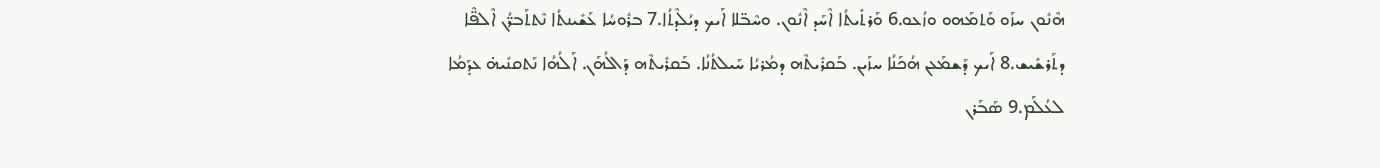ܗܶܢܽܘܢ ܚܙܰܘ ܘܰܬܡܰܗܘ ܘܙܳܥܘ.6 ܘܰܪܬܺܝܬܳܐ ܐܶܚܰܕ ܐܶܢܽܘܢ. ܘܚܶܒ̈ܠܐ ܐܰܝܟ ܕܝܳܠܶܕܬܳܐ.7 ܒܪܽܘܚܳܐ ܥܰܫܺܝܢܬܳܐ ܢܶܬܬܰܒܖ̈ܳܢ ܐܶܠܦ̈ܶܐ ܕܬܰܪܫܺܝܫ.8 ܐܰܝܟ ܕܰܫܡܰܥܢ ܗܳܟܰܢܳܐ ܚܙܰܝܢ. ܒܰܩܪܺܝܬܶܗ ܕܡܳܪܝܳܐ ܚܰܝܠܬܳܢܳܐ. ܒܰܩܪܺܝܬܶܗ ܕܰܐܠܳܗܰܢ. ܐܰ‌ܠܳܗܳܐ ܢܰܬܩܢܺܝܗ̇ ܥܕܰܡܳܐ ܠܥܳܠܰܡ.9 ܣܰܒܰܪܢ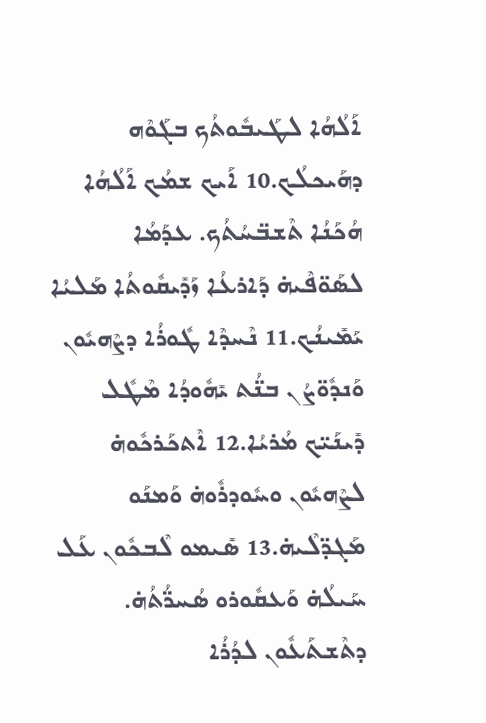ܐܰ‌ܠܳܗܳܐ ܠܛܰܝܒܽܘܬܳܟ ܒܓܰܘܶܗ ܕܗܰܝܟܠܳܟ.10 ܐܰܝܟ ܫܡܳܟ ܐܰ‌ܠܳܗܳܐ ܗܳܟܰܢܳܐ ܬܶܫܒ̈ܚܳܬܳܟ. ܥܕܰܡܳܐ ܠܣܰܘ̈ܦܶܝܗ̇ ܕܰܐܪܥܳܐ ܙܰܕܺܝܩܽܘܬܳܐ ܡܰܠܝܳܐ ܝܰܡܺܝܢܳܟ.11 ܢܶܚܕܶܐ ܛܽܘܪܳܐ ܕܨܶܗܝܽܘܢ ܘܰܢܕܽܘ̈ܨܳܢ ܒܢ̈ܳܬ ܝܺܗܽܘܕܳܐ ܡܶܛܽܠ ܕܺܝܢܰܝ̈ܟ ܡܳܪܝܳܐ.12 ܐܶܬܟܰܪܟܽܘܗ̇ ܠܨܶܗܝܽܘܢ ܘܚܽܘܕܪܽܘܗ̇ ܘܰܡܢܰܘ ܡܰܓܕ̈ܠܶܝܗ̇.13 ܣܺܝܡܘ ܠܶܒܟܽܘܢ ܥܰܠ ܚܰܝܠܳܗ̇ ܘܰܥܩܽܘܪܘ ܣܳܚܖ̈ܳܬܳܗ̇. ܕܬܶܫܬܰܥܽܘܢ ܠܕܳܪܳܐ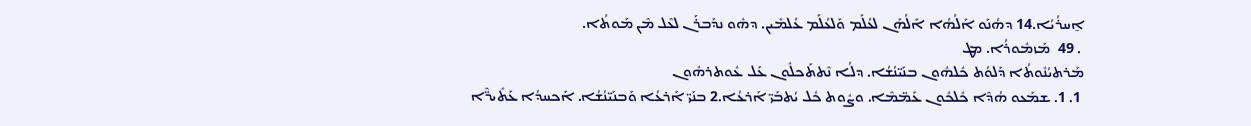ܐ̱ܚܪܳܝܳܐ.14 ܕܗܳܢܰܘ ܐܰ‌ܠܳܗܳܐ ܐܰܠܳܗܰܢ ܠܥܳܠܰܡ ܘܰܠܥܳܠܰܡ ܥܳܠܡܺܝܢ. ܕܗܽܘ ܢܕܰܒܪܰܢ ܠܥܶܠ ܡܶܢ ܡܰܘܬܳܐ.
 . 49  ܡܰܙܡܽܘܪܳܐ. ܡܛ
ܡܰܪܬܝܳܢܽܘܬܳܐ ܕܰܠܘܳܬ ܟܽܠܗܽܘܢ ܒܢܰܝ̈ܢܳܫܳܐ. ܕܠܳܐ ܢܶܬܬܰܟܠܽܘܢ ܥܰܠ ܥܽܘܬܪܗܽܘܢ
 1. 1. ܫܡܰܥܘ ܗܳܕܶܐ ܟܽܠܟܽܘܢ ܥܰܡ̈ܡܶܐ. ܘܨܽܘܬ ܟܽܠ ܝܳܬܒܰܝ̈ ܐܰܪܥܳܐ.2 ܒܢܰܝ̈ ܐܰܪܥܳܐ ܘܰܒܢܰܝ̈ܢܳܫܳܐ. ܐܰܟܚܕܳܐ ܥܰܬܺܝܖ̈ܶܐ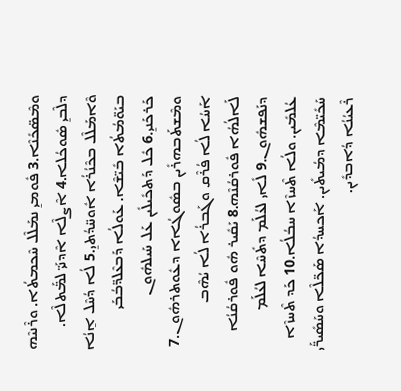ܘܡܶܣ̈ܟܺܢܶܐ.3 ܦܽܘܡܝ̱ ܢܡܰܠܶܠ ܚܶܟܡܬܳܐ. ܘܪܶܢܝܶܗ ܕܠܶܒܝ̱ ܣܽܘܟܳܠܐ.4 ܐܶܨܠܶܐ ܐܶܕܢܰܝ̈ ܠܡ̈ܰܬܠܶܐ. ܘܶܐܡܰܠܶܠ ܒܟܶܢܳܪܳܐ ܐܽܘܚ̈ܕܳܬܝ̱.5 ܠܳܐ ܕܳܚܶܠ ܐ̱ܢܳܐ ܒܝܰܘ̈ܡܳܬܳܐ ܒܺܝ̈ܫܶܐ. ܥܰܘܠܳܐ ܕܰܒܥܶܠܕ̈ܒܳܒܰܝ ܟܰܪܟܰܢܝ̱.6 ܟܽܠ ܕܰܬܟܺܝܠܺܝܢ ܥܰܠ ܚܰܝܠܗܽܘܢ ܘܡܶܫܬܰܒܗܪܺܝܢ ܒܣܽܘܓܳܐܐ ܕܥܽܘܬܪܗܽܘܢ.7 ܐܰܚܳܐ ܠܳܐ ܦܳܪܶܩ ܘܓܰܒܪܳܐ ܠܳܐ ܝܳܗܶܒ ܠܰܐܠܳܗܳܐ ܦܽܘܪܩܳܢܶܗ.8 ܝܰܩܺܝܪ ܗܽܘ ܦܽܘܪܩܳܢܳܐ ܕܢܰܦܫܗܽܘܢ.9 ܠܺܐܝ ܠܥܳܠܰܡ ܕܬܺܚܶܐ ܠܥܳܠܰܡ ܥܳܠܡܺܝܢ. ܘܠܳܐ ܬܶܚܙܶܐ ܚܒܳܠܳܐ.10 ܟܰܕ ܬܶܚܙܶܐ ܚܰܟܺܝ̈ܡܶܐ ܕܡܳܝܬܺܝܢ. ܐܰܟܚܕܳܐ ܣܰܟ̈ܠܶܐ ܘܚܰܣܺܝܖ̈ܰܝ ܪܶܥܝܳܢܳܐ ܕܳܐܒܕܺܝܢ.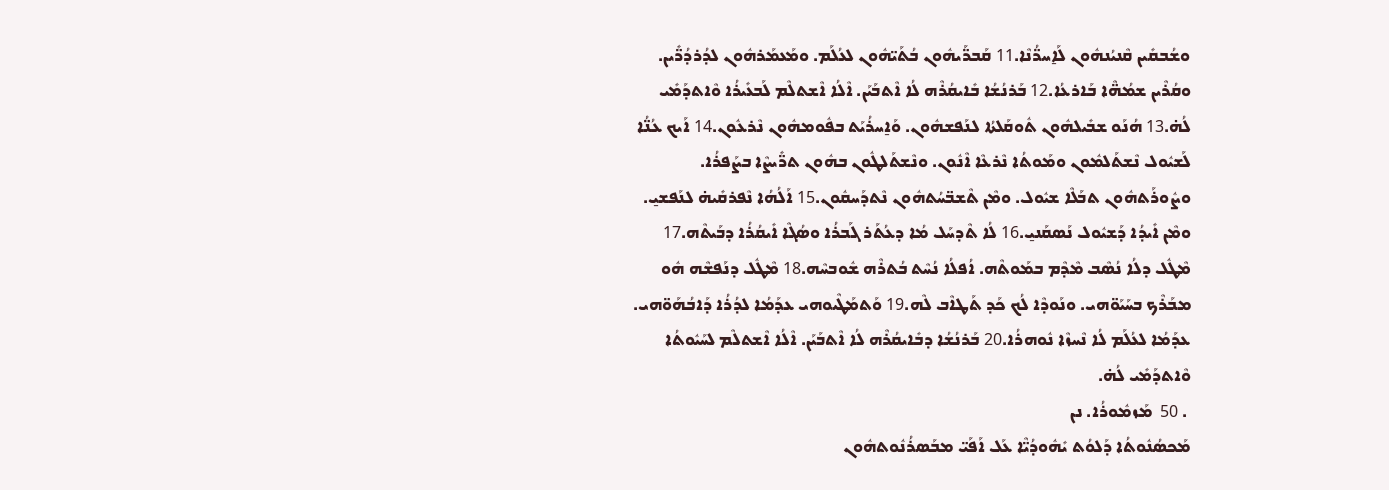ܘܫܳܒܩܺܝܢ ܩܶܢܝܳܢܗܽܘܢ ܠܰܐ̱ܚܖ̈ܳܢܶܐ.11 ܩܰܒܖ̈ܰܝܗܽܘܢ ܒܳܬܰܝ̈ܗܽܘܢ ܠܥܳܠܰܡ. ܘܡܰܥܡܰܪܗܽܘܢ ܠܕܳܪܕܳܖ̈ܺܝܢ. ܘܩܳܪܶܝܢ ܫܡܳܗ̈ܶܐ ܒܰܐܪܥܳܐ.12 ܒܰܪܢܳܫܳܐ ܒܺܐܝܩܳܪܶܗ ܠܳܐ ܐܶܬܒܰܝܰܢ. ܐܶܠܳܐ ܐܶܫܬܠܶܡ ܠܰܒܥܺܝܪܳܐ ܘܶܐܬܕܰܡܺܝ ܠܳܗ̇.13 ܗܳܢܰܘ ܫܒܺܝܠܗܽܘܢ ܬܽܘܩܰܠܬܳܐ ܠܢܰܦܫܗܽܘܢ. ܘܰܐ̱ܚܪܳܝܰܬ ܒܦܽܘܡܗܽܘܢ ܢܶܪܥܽܘܢ.14 ܐܰܝܟ ܥܳܢ̈ܳܐ ܠܰܫܝܽܘܠ ܢܶܫܬܰܠܡܽܘܢ ܘܡܰܘܬܳܐ ܢܶܪܥܶܐ ܐܶܢܽܘܢ. ܘܢܶܫܬܰܠܛܽܘܢ ܒܗܽܘܢ ܬܖ̈ܺܝܨܶܐ ܒܨܰܦܪܳܐ. ܘܨܽܘܪܰܬܗܽܘܢ ܬܒܰܠܶܐ ܫܝܽܘܠ. ܘܡܶܢ ܬܶܫܒ̈ܚܳܬܗܽܘܢ ܢܶܬܕܰܚܩܽܘܢ.15 ܐܰ‌ܠܳܗܳܐ ܢܶܦܪܩܺܝܗ̇ ܠܢܰܦܫܝ̱. ܘܡܶܢ ܐܺܝܕܳܐ ܕܰܫܝܽܘܠ ܢܰܣܩܰܢܝ̱.16 ܠܳܐ ܬܶܕܚܰܠ ܡܳܐ ܕܥܳܬܰܪ ܓܰܒܪܳܐ ܘܣܳܓܶܐ ܐܺܝܩܳܪܳܐ ܕܒܰܝܬܶܗ.17 ܡܶܛܽܠ ܕܠܳܐ ܢܳܣܶܒ ܡܶܕܶܡ ܒܡܰܘܬܶܗ. ܐܳܦܠܳܐ ܢܳܚܶܬ ܒܳܬܪܶܗ ܫܽܘܒܚܶܗ.18 ܡܶܛܽܠ ܕܢܰܦܫܶܗ ܗܽܘ ܡܒܰܪܶܟ ܒܚܰܝܰܘ̈ܗܝ. ܘܢܰܘܕܶܐ ܠܳܟ ܟܰܕ ܬܰܛܐܶܒ ܠܶܗ.19 ܘܰܬܡܰܛܶܝܘܗܝ ܥܕܰܡܳܐ ܠܕܳܪܳܐ ܕܰܐܒܳܗܰܘ̈ܗܝ. ܥܕܰܡܳܐ ܠܥܳܠܰܡ ܠܳܐ ܢܶܚܙܶܐ ܢܽܘܗܪܳܐ.20 ܒܰܪܢܳܫܳܐ ܕܒܺܐܝܩܳܪܶܗ ܠܳܐ ܐܶܬܒܰܝܰܢ. ܐܶܠܳܐ ܐܶܫܬܠܶܡ ܠܚܰܝܽܘܬܳܐ ܘܶܐܬܕܰܡܺܝ ܠܳܗ̇.
 . 50  ܡܰܙܡܽܘܪܳܐ. ܢܢ
ܡܰܟܣܳܢܽܘܬܳܐ ܕܰܠܘܳܬ ܝܺܗܽܘܕܳܝ̈ܶܐ ܥܰܠ ܐܰܦܰܝ̈ ܡܒܰܣܪܳܢܽܘܬܗܽܘܢ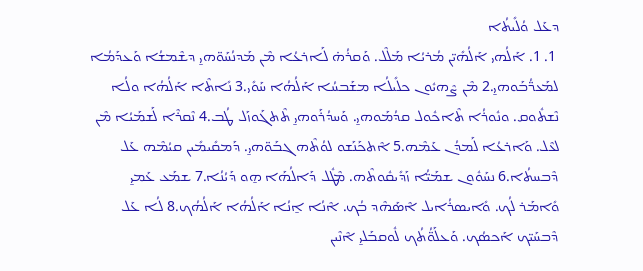ܕܥܰܠ ܘܳܠܺܝܬܳܐ
 1. 1. ܐܰܠܳܗܝ ܐܰܠܳܗܺܝ̈ܢ ܡܳܪܝܳܐ ܡܰܠܶܠ. ܘܰܩܪܳܗ̇ ܠܰܐܪܥܳܐ ܡܶܢ ܡܰܕܢܳܚܰܘ̈ܗܝ̱ ܕܫܶܡܫܳܐ ܘܰܥܕܰܡܳܐ ܠܡܰܥܖ̈ܳܒܰܘܗܝ̱.2 ܡܶܢ ܨܶܗܝܽܘܢ ܟܠܺܝܠܳܐ ܡܫܰܒܚܳܐ ܐܰ‌ܠܳܗܳܐ ܚܰܘܺܝ.3 ܢܺܐܬܶܐ ܐܰ‌ܠܳܗܳܐ ܘܠܳܐ ܢܶܫܬܽܘܩ. ܘܢܽܘܪܳܐ ܬܶܐܟܽܘܠ ܩܕܳܡܰܘܗܝ̱. ܘܰܚܕܳܪܰܘܗܝ̱ ܬܶܬܓܰܘܙܰܠ ܛܳܒ.4 ܢܶܩܪܶܐ ܠܰܫܡܰܝܳܐ ܡܶܢ ܠܥܶܠ. ܘܰܐܪܥܳܐ ܠܰܡܕܳܢ ܥܰܡܶܗ.5 ܐܶܬܟܰܢܰܫܘ ܠܘܳܬܶܗ ܓܒܰܘ̈ܗܝ̱. ܕܰܡܩܺܝܡܺܝܢ ܩܝܳܡܶܗ ܥܰܠ ܕܶܒܚܬܳܐ.6 ܢܚܰܘܽܘܢ ܫܡܰܝ̈ܳܐ ܙܰܕܺܝܩܽܘܬܶܗ. ܡܶܛܽܠ ܕܰܐܠܳܗܰܐ ܗ̱ܘ ܕܰܝܳܢܳܐ.7 ܫܡܰܥ ܥܰܡܝ̱ ܘܺܐܡܰܪ ܠܳܟ. ܘܺܐܝܣܪܳܐܝܠ ܐܶܣܰܗܶܕ ܒܳܟ. ܐܶܢܳܐ ܐ̱ܢܳܐ ܐܰ‌ܠܳܗܳܐ ܐܰܠܳܗܳܟ.8 ܠܳܐ ܥܰܠ ܕܶܒܚܰܝ̈ܟ ܐܰܟܣܳܟ. ܘܰܥܠܰܘ̈ܳܬܳܟ ܠܽܘܩܒܰܠܝ̱ ܐܶܢܶܝܢ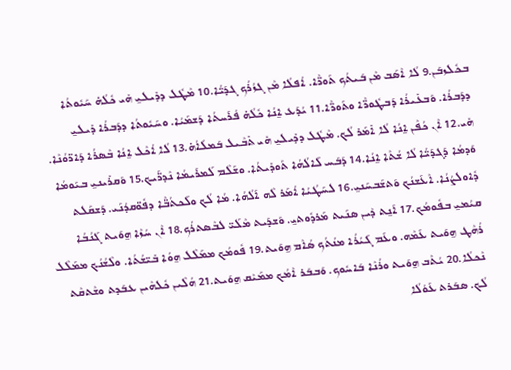ܒܟܽܠܙܒܰܢ.9 ܠܳܐ ܐܶܣܰܒ ܡܶܢ ܒܰܝܬܳܟ ܬܰܘܖ̈ܶܐ. ܐܳܦܠܳܐ ܡܶܢ ܓܙܳܪܳܟ ܓܕܰܝ̈ܳܐ.10 ܡܶܛܽܠ ܕܕܺܝܠܝ̱ ܗܺܝ ܟܽܠܳܗ̇ ܚܰܝܽܘܬܳܐ ܕܕܰܒܪܳܐ. ܘܰܒܥܺܝܪܳܐ ܕܰܒܛܽܘܖ̈ܶܐ ܘܬܰܘܖ̈ܶܐ.11 ܝܳܕܰܥ ܐ̱ܢܳܐ ܟܽܠܳܗ̇ ܦܳܪܰܚܬܳܐ ܕܰܫܡܰܝܳܐ. ܘܚܰܝܽܘܬܳܐ ܕܕܰܒܪܳܐ ܕܺܝܠܝ̱ ܗܺܝ.12 ܐܶܢ ܟܳܦܶܢ ܐ̱ܢܳܐ ܠܳܐ ܐܺܡܰܪ ܠܳܟ. ܡܶܛܽܠ ܕܕܺܝܠܝ̱ ܗܺܝ ܬܺܒܶܝܠ ܒܰܡܠܳܐܳܗ̇.13 ܠܳܐ ܐܳܟܶܠ ܐ̱ܢܳܐ ܒܶܣܪܳܐ ܕܰܐܖ̈ܘܳܢܶܐ. ܘܰܕܡܳܐ ܕܰܓܕܰܝ̈ܳܐ ܠܳܐ ܫܳܬܶܐ ܐ̱ܢܳܐ.14 ܕܰܒܰܚ ܠܰܐܠܳܗܳܐ ܬܰܘܕܺܝܬܳܐ. ܘܫܰܠܶܡ ܠܰܡܪܰܝܡܳܐ ܢܶܕܖ̈ܰܝܟ.15 ܘܰܩܪܺܝܢܝ̱ ܒܝܰܘܡܳܐ ܕܽܐܘܠܨܳܢܳܐ. ܐܶܥܰܫܢܳܟ ܘܰܬܫܰܒܚܰܢܝ̱.16 ܠܚܰܛܳܝܳܐ ܐܳܡܰܪ ܠܶܗ ܐܰ‌ܠܳܗܳܐ. ܡܳܐ ܠܳܟ ܘܠܰܟܬܳܒ̈ܶܐ ܕܦܽܘ̈ܩܕܳܢܰܝ. ܕܰܫܩܰܠܬ ܩܝܳܡܝ̱ ܒܦܽܘܡܳܟ.17 ܐܰܢ̱ܬ ܕܶܝܢ ܣܢܰܝܬ ܡܰܪܕܽܘܬܝ̱. ܘܰܫܕܰܝܬ ܡܶܠܰܝ̈ ܠܒܶܣܬܪܳܟ.18 ܐܶܢ ܚܳܙܶܐ ܗ̱ܘܰܝܬ ܓܰܢܳܒܳܐ ܪܳܗܶܛ ܗ̱ܘܰܝܬ ܥܰܡܶܗ. ܘܥܰܡ ܓܰܝܳܪܳܐ ܡܢܳܬܳܟ ܣܳܐܶܡ ܗ̱ܘܰܝܬ.19 ܦܽܘܡܳܟ ܡܡܰܠܶܠ ܗ̱ܘܳܐ ܒܺܝ̈ܫܳܬܳܐ. ܘܠܶܫܳܢܳܟ ܡܡܰܠܶܠ ܢܶܟܠܳܐ.20 ܝܳܬܶܒ ܗ̱ܘܰܝܬ ܘܪܳܢܶܐ ܒܰܐܚܽܘܟ. ܘܰܒܒܰܪ ܐܶܡܳܟ ܡܡܰܝܶܩ ܗ̱ܘܰܝܬ.21 ܗܳܠܶܝܢ ܟܽܠܗܶܝܢ ܥܒܰܕܬ ܘܫܶܬܩܶܬ ܠܳܟ. ܣܒܰܪܬ ܥܰܘܳܠܳܐ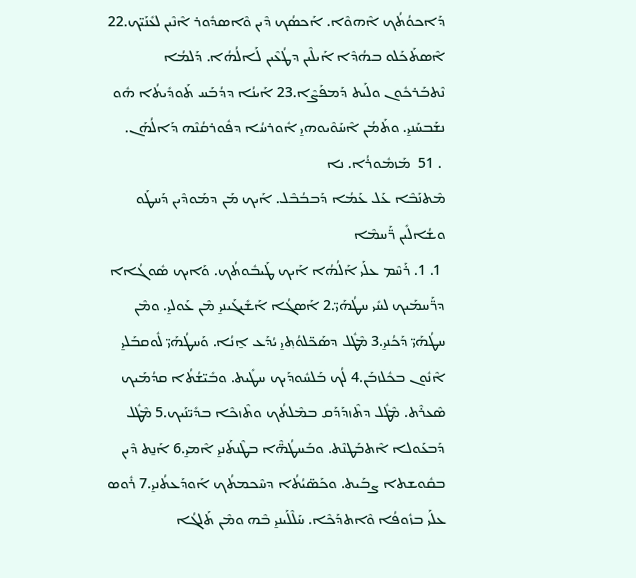ܕܰܐܟܘܳܬܳܟ ܐܶܗܘܶܐ. ܐܰܟܣܳܟ ܕܶܝܢ ܘܶܐܣܕܽܘܪ ܐܶܢܶܝܢ ܠܥܺܢܰܝ̈ܟ.22 ܐܶܣܬܰܟܰܠܘ ܒܗܳܕܶܐ ܐܰܝܠܶܝܢ ܕܛܳܥܶܝܢ ܠܰܐܠܳܗܳܐ. ܕܰܠܡܳܐ ܢܶܬܒܰܪܟܽܘܢ ܘܠܰܝܬ ܕܰܡܦܰܨܶܐ.23 ܐܰܝܢܳܐ ܕܕܳܒܰܚ ܬܰܘܕܺܝܬܳܐ ܗܽܘ ܢܫܰܒܚܰܢܝ̱. ܘܬܰܡܳܢ ܐܶܚܰܘܶܝܘܗܝ̱ ܐܽܘܪܚܳܐ ܕܦܽܘܪܩܳܢܶܗ ܕܰܐܠܳܗܰܢ.
 . 51  ܡܰܙܡܽܘܪܳܐ. ܢܐ
ܡܶܬܢܰܒܶܐ ܥܰܠ ܥܰܡܳܐ ܕܰܒܒܳܒܶܠ. ܐܰܝܟ ܡܰܢ ܕܡܰܘܕܶܝܢ ܕܰܚܛܰܘ ܘܫܳܐܠܺܝܢ ܖ̈ܰܚܡܶܐ
 1. 1. ܪܰܚܶܡ ܥܠܰܝ ܐܰ‌ܠܳܗܳܐ ܐܰܝܟ ܛܰܝܒܽܘܬܳܟ. ܘܰܐܝܟ ܣܽܘܓܳܐܐ ܕܖ̈ܰܚܡܰܝܟ ܠܚܺܝ ܚܛܳܗܰܝ̈.2 ܐܰܣܓܳܐ ܐܰܫܺܝܓܰܝܢܝ̱ ܡܶܢ ܥܰܘܠܝ̱. ܘܡܶܢ ܚܛܳܗܰܝ̈ ܕܰܟܳܢܝ̱.3 ܡܶܛܽܠ ܕܣܰܟ̈ܠܘܳܬ݂ܝ̱ ܝܳܕܰܥ ܐ̱ܢܳܐ. ܘܰܚܛܳܗܰܝ̈ ܠܽܘܩܒܰܠܝ̱ ܐܶܢܽܘܢ ܒܟܽܠܙܒܰܢ.4 ܠܳܟ ܒܰܠܚܽܘܕܰܝܟ ܚܛܺܝܬ. ܘܒܺܝ̈ܫܳܬܳܐ ܩܕܳܡܰܝܟ ܣܶܥܪܶܬ. ܡܶܛܽܠ ܕܬܶܙܕܰܕܰܩ ܒܡܶܠܬܳܟ ܘܬܶܙܟܶܐ ܒܕܺܝ̈ܢܰܝܟ.5 ܡܶܛܽܠ ܕܰܒܥܰܘܠܐ ܐܶܬܒܰܛܢܶܬ. ܘܒܰܚܛܳܗ̈ܶܐ ܒܛܶܢܬܰܢܝ̱ ܐܶܡܝ̱.6 ܐܰܢ̱ܬ ܕܶܝܢ ܒܩܽܘܫܬܐ ܨܒܰܝܬ. ܘܟܰܣ̈ܝܳܬܳܐ ܕܚܶܟܡܬܳܟ ܐܰܘܕܰܥܬܳܢܝ̱.7 ܪܽܘܣ ܥܠܰܝ ܒܙܽܘܦܳܐ ܘܶܐܬܕܰܟܶܐ. ܚܰܠܶܠܰܝܢܝ̱ ܒܶܗ ܘܡܶܢ ܬܰܠܓܳܐ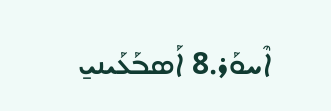ܐܶܚܘܰܪ.8 ܐܰܣܒܰܥܰܝܢܝ̱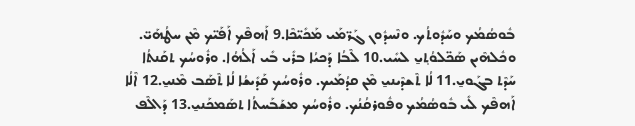ܒܽܘܣܳܡܳܟ ܘܚܰܕܽܘܬܳܟ. ܘܢܶܚܕܽܘܢ ܓܰܖ̈ܡܰܝ ܡܰܟܺܝ̈ܟܶܐ.9 ܐܰܗܦܶܟ ܐܰܦܰܝ̈ܟ ܡܶܢ ܚܛܳܗܰܝ̈. ܘܟܽܠܗܶܝܢ ܣܰܟ̈ܠܘܳܬ݂ܝ̱ ܠܚܺܝ.10 ܠܶܒܳܐ ܕܰܟܝܳܐ ܒܪܺܝ ܒܺܝ ܐܰ‌ܠܳܗܳܐ. ܘܪܽܘܚܳܟ ܬܩܰܢܬܳܐ ܚܰܕܶܬ ܒܓܰܘܝ̱.11 ܠܳܐ ܬܶܫܕܶܝܢܝ̱ ܡܶܢ ܩܕܳܡܰܝܟ. ܘܪܽܘܚܳܟ ܩܰܕܺܝܫܳܐ ܠܳܐ ܬܶܣܰܒ ܡܶܢܝ̱.12 ܐܶܠܳܐ ܐܰܗܦܶܟ ܠܺܝ ܒܽܘܣܳܡܳܟ ܘܦܽܘܪܩܳܢܳܟ. ܘܪܽܘܚܳܟ ܡܫܰܒܰܚܬܳܐ ܬܣܰܡܟܰܢܝ̱.13 ܕܰܐܠܶܦ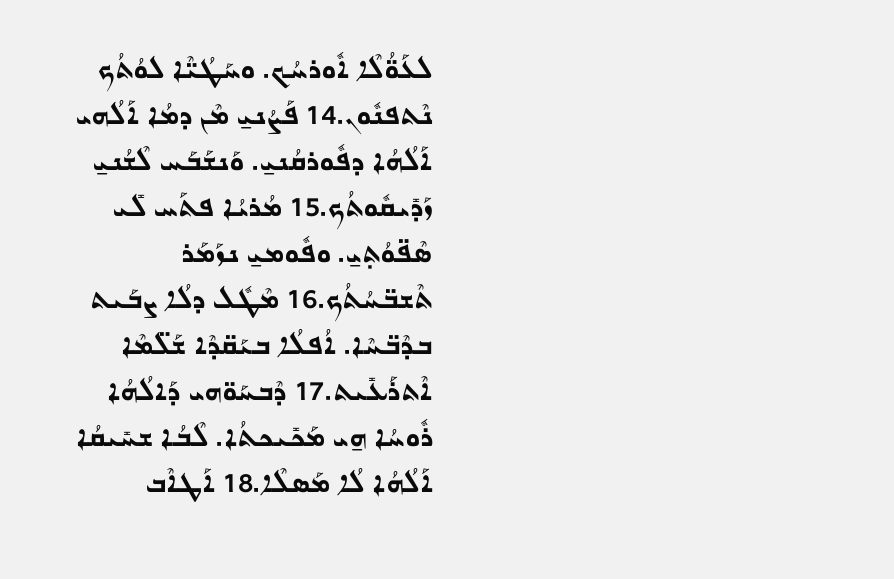ܠܥܰܘ̈ܳܠܶܐ ܐܽܘܪܚܳܟ. ܘܚܰܛܳܝ̈ܶܐ ܠܘܳܬܳܟ ܢܶܬܦܢܽܘܢ.14 ܦܰܨܳܢܝ̱ ܡܶܢ ܕܡܳܐ ܐܰܠܳܗܝ ܐܰ‌ܠܳܗܳܐ ܕܦܽܘܪܩܳܢܝ̱. ܘܰܢܫܰܒܰܚ ܠܶܫܳܢܝ̱ ܙܰܕܺܝܩܽܘܬܳܟ.15 ܡܳܪܝܳܐ ܦܬܰܚ ܠܺܝ ܣܶܦ̈ܘܳܬ݂ܝ̱. ܘܦܽܘܡܝ̱ ܢܙܰܡܰܪ ܬܶܫܒ̈ܚܳܬܳܟ.16 ܡܶܛܽܠ ܕܠܳܐ ܨܒܰܝܬ ܒܕܶܒ̈ܚܶܐ. ܐܳܦܠܳܐ ܒܝܰܩ̈ܕܶܐ ܫܰܠ̈ܡܶܐ ܐܶܬܪܰܥܺܝܬ.17 ܕܶܒܚܰܘ̈ܗܝ ܕܰܐ‌ܠܳܗܳܐ ܪܽܘܚܳܐ ܗ̱ܝ ܡܰܟܺܝܟܬܳܐ. ܠܶܒܳܐ ܫܚܺܝܩܳܐ ܐܰ‌ܠܳܗܳܐ ܠܳܐ ܡܰܣܠܶܐ.18 ܐܰܛܐܶܒ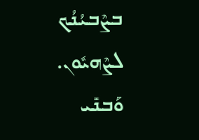ܒܨܶܒܝܳܢܳܟ ܠܨܶܗܝܽܘܢ. ܘܰܒܢܺܝ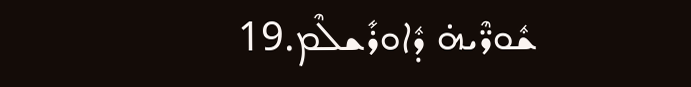ܫܽܘܖ̈ܶܝܗ̇ ܕܽܐܘܪܺܫܠܶܡ.19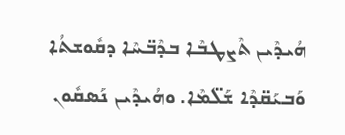ܗܳܝܕܶܝܢ ܬܶܨܛܒܶܐ ܒܕܶܒ̈ܚܶܐ ܕܩܽܘܫܬܳܐ ܘܰܒܝܰܩ̈ܕܶܐ ܫܰܠ̈ܡܶܐ. ܘܗܳܝܕܶܝܢ ܢܰܣܩܽܘܢ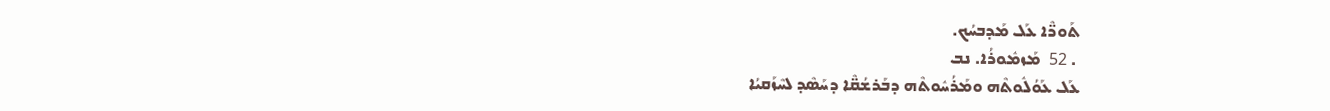ܬܰܘܖ̈ܶܐ ܥܰܠ ܡܰܕܒܚܳܟ.
 . 52  ܡܰܙܡܽܘܪܳܐ. ܢܒ
ܥܰܠ ܥܰܘܳܠܽܘܬܶܗ ܘܡܰܪܳܚܽܘܬܶܗ ܕܒܰܪܫܳܩ̈ܶܐ ܕܚܰܣܶܕ ܠܚܶܙܰܩܝܳܐ